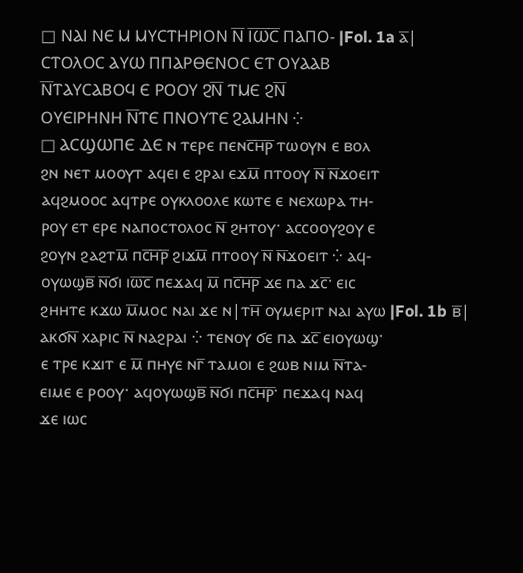□ ⲚⲀⲒ ⲚⲈ Ⲙ ⲘⲨⲤⲦⲎⲢⲒⲞⲚ Ⲛ̅ Ⲓ̅Ⲱ̅Ⲥ̅ ⲠⲀⲠⲞ‐ |Fol. 1a ⲁ̅|
ⲤⲦⲞⲖⲞⲤ ⲀⲨⲰ ⲠⲠⲀⲢⲐⲈⲚⲞⲤ ⲈⲦ ⲞⲨⲀⲀⲂ
Ⲛ̅ⲦⲀⲨⲤⲀⲂⲞϤ Ⲉ ⲢⲞⲞⲨ ϨⲚ̅ ⲦⲘⲈ ϨⲚ̅
ⲞⲨⲈⲒⲢⲎⲚⲎ Ⲛ̅ⲦⲈ ⲠⲚⲞⲨⲦⲈ ϨⲀⲘⲎⲚ ⁛
□ ⲀⲤϢⲰⲠⲈ ⲆⲈ ⲛ ⲧⲉⲣⲉ ⲡⲉⲛⲥ̅ⲏ̅ⲣ̅ ⲧⲱⲟⲩⲛ ⲉ ⲃⲟⲗ
ϩⲛ ⲛⲉⲧ ⲙⲟⲟⲩⲧ ⲁϥⲉⲓ ⲉ ϩⲣⲁⲓ ⲉϫⲙ̅ ⲡⲧⲟⲟⲩ ⲛ̅ ⲛ̅ϫⲟⲉⲓⲧ
ⲁϥϩⲙⲟⲟⲥ ⲁϥⲧⲣⲉ ⲟⲩⲕⲗⲟⲟⲗⲉ ⲕⲱⲧⲉ ⲉ ⲛⲉⲭⲱⲣⲁ ⲧⲏ‐
ⲣⲟⲩ ⲉⲧ ⲉⲣⲉ ⲛⲁⲡⲟⲥⲧⲟⲗⲟⲥ ⲛ̅ ϩⲏⲧⲟⲩ· ⲁⲥⲥⲟⲟⲩϩⲟⲩ ⲉ
ϩⲟⲩⲛ ϩⲁϩⲧⲙ̅ ⲡⲥ̅ⲏ̅ⲣ̅ ϩⲓϫⲙ̅ ⲡⲧⲟⲟⲩ ⲛ̅ ⲛ̅ϫⲟⲉⲓⲧ ⁛ ⲁϥ‐
ⲟⲩⲱϣⲃ̅ ⲛ̅ϭⲓ ⲓⲱ̅ⲥ̅ ⲡⲉϫⲁϥ ⲙ̅ ⲡⲥ̅ⲏ̅ⲣ̅ ϫⲉ ⲡⲁ ϫⲥ̅· ⲉⲓⲥ
ϩⲏⲏⲧⲉ ⲕϫⲱ ⲙ̅ⲙⲟⲥ ⲛⲁⲓ ϫⲉ ⲛ|ⲧⲏ̅ ⲟⲩⲙⲉⲣⲓⲧ ⲛⲁⲓ ⲁⲩⲱ |Fol. 1b ⲃ̅|
ⲁⲕϭⲛ̅ ⲭⲁⲣⲓⲥ ⲛ̅ ⲛⲁϩⲣⲁⲓ ⁛ ⲧⲉⲛⲟⲩ ϭⲉ ⲡⲁ ϫⲥ̅ ⲉⲓⲟⲩⲱϣ·
ⲉ ⲧⲣⲉ ⲕϫⲓⲧ ⲉ ⲙ̅ ⲡⲏⲩⲉ ⲛⲅ̅ ⲧⲁⲙⲟⲓ ⲉ ϩⲱⲃ ⲛⲓⲙ ⲛ̅ⲧⲁ‐
ⲉⲓⲙⲉ ⲉ ⲣⲟⲟⲩ· ⲁϥⲟⲩⲱϣⲃ̅ ⲛ̅ϭⲓ ⲡⲥ̅ⲏ̅ⲣ̅· ⲡⲉϫⲁϥ ⲛⲁϥ
ϫⲉ ⲓⲱⲥ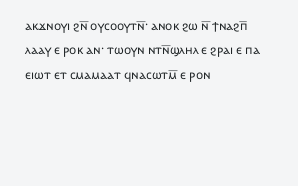ⲁⲕϫⲛⲟⲩⲓ ϩⲛ̅ ⲟⲩⲥⲟⲟⲩⲧⲛ̅· ⲁⲛⲟⲕ ϩⲱ ⲛ̅ ϯⲛⲁϩⲡ̅
ⲗⲁⲁⲩ ⲉ ⲣⲟⲕ ⲁⲛ· ⲧⲱⲟⲩⲛ ⲛⲧⲛ̅ϣⲗⲏⲗ ⲉ ϩⲣⲁⲓ ⲉ ⲡⲁ
ⲉⲓⲱⲧ ⲉⲧ ⲥⲙⲁⲙⲁⲁⲧ ϥⲛⲁⲥⲱⲧⲙ̅ ⲉ ⲣⲟⲛ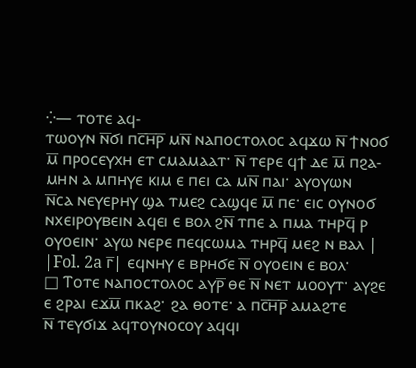⁛— ⲧⲟⲧⲉ ⲁϥ‐
ⲧⲱⲟⲩⲛ ⲛ̅ϭⲓ ⲡⲥ̅ⲏ̅ⲣ̅ ⲙⲛ̅ ⲛⲁⲡⲟⲥⲧⲟⲗⲟⲥ ⲁϥϫⲱ ⲛ̅ ϯⲛⲟϭ
ⲙ̅ ⲡⲣⲟⲥⲉⲩⲭⲏ ⲉⲧ ⲥⲙⲁⲙⲁⲁⲧ· ⲛ̅ ⲧⲉⲣⲉ ϥϯ ⲇⲉ ⲙ̅ ⲡϩⲁ‐
ⲙⲏⲛ ⲁ ⲙⲡⲏⲩⲉ ⲕⲓⲙ ⲉ ⲡⲉⲓ ⲥⲁ ⲙⲛ̅ ⲡⲁⲓ· ⲁⲩⲟⲩⲱⲛ
ⲛ̅ⲥⲁ ⲛⲉⲩⲉⲣⲏⲩ ϣⲁ ⲧⲙⲉϩ ⲥⲁϣϥⲉ ⲙ̅ ⲡⲉ· ⲉⲓⲥ ⲟⲩⲛⲟϭ
ⲛⲭⲉⲓⲣⲟⲩⲃⲉⲓⲛ ⲁϥⲉⲓ ⲉ ⲃⲟⲗ ϩⲛ̅ ⲧⲡⲉ ⲁ ⲡⲙⲁ ⲧⲏⲣϥ̅ ⲣ
ⲟⲩⲟⲉⲓⲛ· ⲁⲩⲱ ⲛⲉⲣⲉ ⲡⲉϥⲥⲱⲙⲁ ⲧⲏⲣϥ̅ ⲙⲉϩ ⲛ ⲃⲁⲗ |
|Fol. 2a ⲅ̅| ⲉϥⲛⲏⲩ ⲉ ⲃⲣⲏϭⲉ ⲛ̅ ⲟⲩⲟⲉⲓⲛ ⲉ ⲃⲟⲗ·
□ Ⲧⲟⲧⲉ ⲛⲁⲡⲟⲥⲧⲟⲗⲟⲥ ⲁⲩⲣ̅ ⲑⲉ ⲛ̅ ⲛⲉⲧ ⲙⲟⲟⲩⲧ· ⲁⲩϩⲉ
ⲉ ϩⲣⲁⲓ ⲉϫⲙ̅ ⲡⲕⲁϩ· ϩⲁ ⲑⲟⲧⲉ· ⲁ ⲡⲥ̅ⲏ̅ⲣ̅ ⲁⲙⲁϩⲧⲉ
ⲛ̅ ⲧⲉⲩϭⲓϫ ⲁϥⲧⲟⲩⲛⲟⲥⲟⲩ ⲁϥϥⲓ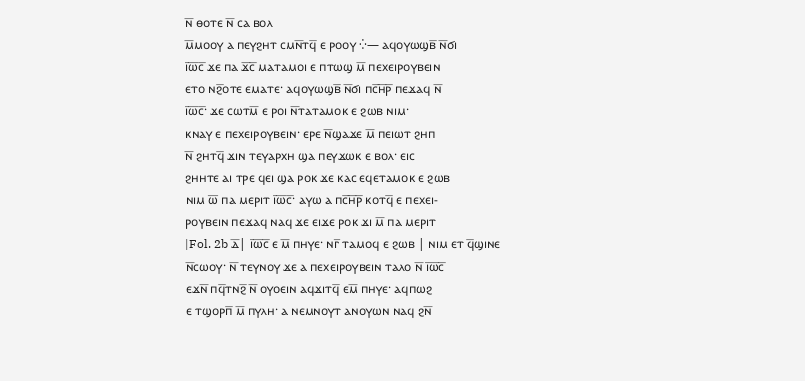ⲛ̅ ⲑⲟⲧⲉ ⲛ̅ ⲥⲁ ⲃⲟⲗ
ⲙ̅ⲙⲟⲟⲩ ⲁ ⲡⲉⲩϩⲏⲧ ⲥⲙⲛ̅ⲧϥ̅ ⲉ ⲣⲟⲟⲩ ⁛— ⲁϥⲟⲩⲱϣⲃ̅ ⲛ̅ϭⲓ
ⲓ̅ⲱ̅ⲥ̅ ϫⲉ ⲡⲁ ϫ̅ⲥ̅ ⲙⲁⲧⲁⲙⲟⲓ ⲉ ⲡⲧⲱϣ ⲙ̅ ⲡⲉⲭⲉⲓⲣⲟⲩⲃⲉⲓⲛ
ⲉⲧⲟ ⲛϩ̅ⲟⲧⲉ ⲉⲙⲁⲧⲉ· ⲁϥⲟⲩⲱϣⲃ̅ ⲛ̅ϭⲓ ⲡⲥ̅ⲏ̅ⲣ̅ ⲡⲉϫⲁϥ ⲛ̅
ⲓ̅ⲱ̅ⲥ̅· ϫⲉ ⲥⲱⲧⲙ̅ ⲉ ⲣⲟⲓ ⲛ̅ⲧⲁⲧⲁⲙⲟⲕ ⲉ ϩⲱⲃ ⲛⲓⲙ·
ⲕⲛⲁⲩ ⲉ ⲡⲉⲭⲉⲓⲣⲟⲩⲃⲉⲓⲛ· ⲉⲣⲉ ⲛ̅ϣⲁϫⲉ ⲙ̅ ⲡⲉⲓⲱⲧ ϩⲏⲡ
ⲛ̅ ϩⲏⲧϥ̅ ϫⲓⲛ ⲧⲉⲩⲁⲣⲭⲏ ϣⲁ ⲡⲉⲩϫⲱⲕ ⲉ ⲃⲟⲗ· ⲉⲓⲥ
ϩⲏⲏⲧⲉ ⲁⲓ ⲧⲣⲉ ϥⲉⲓ ϣⲁ ⲣⲟⲕ ϫⲉ ⲕⲁⲥ ⲉϥⲉⲧⲁⲙⲟⲕ ⲉ ϩⲱⲃ
ⲛⲓⲙ ⲱ̅ ⲡⲁ ⲙⲉⲣⲓⲧ ⲓ̅ⲱ̅ⲥ̅· ⲁⲩⲱ ⲁ ⲡⲥ̅ⲏ̅ⲣ̅ ⲕⲟⲧϥ̅ ⲉ ⲡⲉⲭⲉⲓ‐
ⲣⲟⲩⲃⲉⲓⲛ ⲡⲉϫⲁϥ ⲛⲁϥ ϫⲉ ⲉⲓϫⲉ ⲣⲟⲕ ϫⲓ ⲙ̅ ⲡⲁ ⲙⲉⲣⲓⲧ
|Fol. 2b ⲇ̅| ⲓ̅ⲱ̅ⲥ̅ ⲉ ⲙ̅ ⲡⲏⲩⲉ· ⲛⲅ̅ ⲧⲁⲙⲟϥ ⲉ ϩⲱⲃ | ⲛⲓⲙ ⲉⲧ ϥ̅ϣⲓⲛⲉ
ⲛ̅ⲥⲱⲟⲩ· ⲛ̅ ⲧⲉⲩⲛⲟⲩ ϫⲉ ⲁ ⲡⲉⲭⲉⲓⲣⲟⲩⲃⲉⲓⲛ ⲧⲁⲗⲟ ⲛ̅ ⲓ̅ⲱ̅ⲥ̅
ⲉϫⲛ̅ ⲡϥ̅ⲧⲛϩ̅ ⲛ̅ ⲟⲩⲟⲉⲓⲛ ⲁϥϫⲓⲧϥ̅ ⲉⲙ̅ ⲡⲏⲩⲉ· ⲁϥⲡⲱϩ
ⲉ ⲧϣⲟⲣⲡ̅ ⲙ̅ ⲡⲩⲗⲏ· ⲁ ⲛⲉⲙⲛⲟⲩⲧ ⲁⲛⲟⲩⲱⲛ ⲛⲁϥ ϩⲛ̅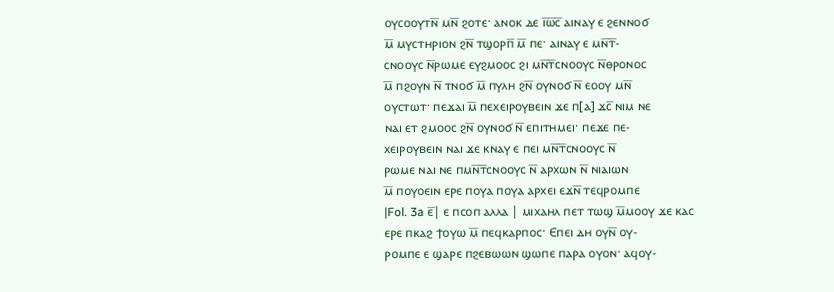ⲟⲩⲥⲟⲟⲩⲧⲛ̅ ⲙⲛ̅ ϩⲟⲧⲉ· ⲁⲛⲟⲕ ⲇⲉ ⲓ̅ⲱ̅ⲥ̅ ⲁⲓⲛⲁⲩ ⲉ ϩⲉⲛⲛⲟϭ
ⲙ̅ ⲙⲩⲥⲧⲏⲣⲓⲟⲛ ϩⲛ̅ ⲧϣⲟⲣⲡ̅ ⲙ̅ ⲡⲉ· ⲁⲓⲛⲁⲩ ⲉ ⲙⲛ̅ⲧ̅‐
ⲥⲛⲟⲟⲩⲥ ⲛ̅ⲣⲱⲙⲉ ⲉⲩϩⲙⲟⲟⲥ ϩⲓ ⲙⲛ̅ⲧ̅ⲥⲛⲟⲟⲩⲥ ⲛ̅ⲑⲣⲟⲛⲟⲥ
ⲙ̅ ⲡϩⲟⲩⲛ ⲛ̅ ⲧⲛⲟϭ ⲙ̅ ⲡⲩⲗⲏ ϩⲛ̅ ⲟⲩⲛⲟϭ ⲛ̅ ⲉⲟⲟⲩ ⲙⲛ̅
ⲟⲩⲥⲧⲱⲧ· ⲡⲉϫⲁⲓ ⲙ̅ ⲡⲉⲭⲉⲓⲣⲟⲩⲃⲉⲓⲛ ϫⲉ ⲡ[ⲁ] ϫⲥ̅ ⲛⲓⲙ ⲛⲉ
ⲛⲁⲓ ⲉⲧ ϩⲙⲟⲟⲥ ϩⲛ̅ ⲟⲩⲛⲟϭ ⲛ̅ ⲉⲡⲓⲧⲏⲙⲉⲓ· ⲡⲉϫⲉ ⲡⲉ‐
ⲭⲉⲓⲣⲟⲩⲃⲉⲓⲛ ⲛⲁⲓ ϫⲉ ⲕⲛⲁⲩ ⲉ ⲡⲉⲓ ⲙⲛ̅ⲧ̅ⲥⲛⲟⲟⲩⲥ ⲛ̅
ⲣⲱⲙⲉ ⲛⲁⲓ ⲛⲉ ⲡⲙⲛ̅ⲧ̅ⲥⲛⲟⲟⲩⲥ ⲛ̅ ⲁⲣⲭⲱⲛ ⲛ̅ ⲛⲓⲁⲓⲱⲛ
ⲙ̅ ⲡⲟⲩⲟⲉⲓⲛ ⲉⲣⲉ ⲡⲟⲩⲁ ⲡⲟⲩⲁ ⲁⲣⲭⲉⲓ ⲉϫⲛ̅ ⲧⲉϥⲣⲟⲙⲡⲉ
|Fol. 3a ⲉ̅| ⲉ ⲡⲥⲟⲡ ⲁⲗⲗⲁ | ⲙⲓⲭⲁⲏⲗ ⲡⲉⲧ ⲧⲱϣ ⲙ̅ⲙⲟⲟⲩ ϫⲉ ⲕⲁⲥ
ⲉⲣⲉ ⲡⲕⲁϩ ϯⲟⲩⲱ ⲙ̅ ⲡⲉϥⲕⲁⲣⲡⲟⲥ· Ⲉⲡⲉⲓ ⲇⲏ ⲟⲩⲛ̅ ⲟⲩ‐
ⲣⲟⲙⲡⲉ ⲉ ϣⲁⲣⲉ ⲡϩⲉⲃⲱⲱⲛ ϣⲱⲡⲉ ⲡⲁⲣⲁ ⲟⲩⲟⲛ· ⲁϥⲟⲩ‐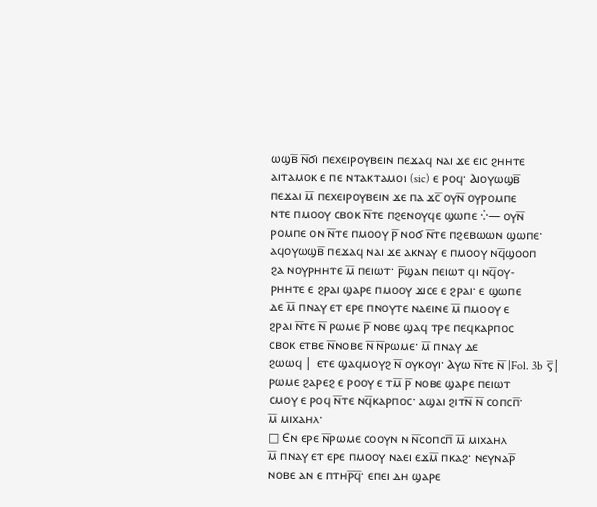ⲱϣⲃ̅ ⲛ̅ϭⲓ ⲡⲉⲭⲉⲓⲣⲟⲩⲃⲉⲓⲛ ⲡⲉϫⲁϥ ⲛⲁⲓ ϫⲉ ⲉⲓⲥ ϩⲏⲏⲧⲉ
ⲁⲓⲧⲁⲙⲟⲕ ⲉ ⲡⲉ ⲛⲧⲁⲕⲧⲁⲙⲟⲓ (sic) ⲉ ⲣⲟϥ· Ⲁⲓⲟⲩⲱϣⲃ̅
ⲡⲉϫⲁⲓ ⲙ̅ ⲡⲉⲭⲉⲓⲣⲟⲩⲃⲉⲓⲛ ϫⲉ ⲡⲁ ϫⲥ̅ ⲟⲩⲛ̅ ⲟⲩⲣⲟⲙⲡⲉ
ⲛⲧⲉ ⲡⲙⲟⲟⲩ ⲥⲃⲟⲕ ⲛ̅ⲧⲉ ⲡϩⲉⲛⲟⲩϥⲉ ϣⲱⲡⲉ ⁛— ⲟⲩⲛ̅
ⲣⲟⲙⲡⲉ ⲟⲛ ⲛ̅ⲧⲉ ⲡⲙⲟⲟⲩ ⲣ̅ ⲛⲟϭ ⲛ̅ⲧⲉ ⲡϩⲉⲃⲱⲱⲛ ϣⲱⲡⲉ·
ⲁϥⲟⲩⲱϣⲃ̅ ⲡⲉϫⲁϥ ⲛⲁⲓ ϫⲉ ⲁⲕⲛⲁⲩ ⲉ ⲡⲙⲟⲟⲩ ⲛϥ̅ϣⲟⲟⲡ
ϩⲁ ⲛⲟⲩⲣⲏⲏⲧⲉ ⲙ̅ ⲡⲉⲓⲱⲧ· ⲣ̅ϣⲁⲛ ⲡⲉⲓⲱⲧ ϥⲓ ⲛϥ̅ⲟⲩ‐
ⲣⲏⲏⲧⲉ ⲉ ϩⲣⲁⲓ ϣⲁⲣⲉ ⲡⲙⲟⲟⲩ ϫⲓⲥⲉ ⲉ ϩⲣⲁⲓ· ⲉ ϣⲱⲡⲉ
ⲇⲉ ⲙ̅ ⲡⲛⲁⲩ ⲉⲧ ⲉⲣⲉ ⲡⲛⲟⲩⲧⲉ ⲛⲁⲉⲓⲛⲉ ⲙ̅ ⲡⲙⲟⲟⲩ ⲉ
ϩⲣⲁⲓ ⲛ̅ⲧⲉ ⲛ̅ ⲣⲱⲙⲉ ⲣ̅ ⲛⲟⲃⲉ ϣⲁϥ ⲧⲣⲉ ⲡⲉϥⲕⲁⲣⲡⲟⲥ
ⲥⲃⲟⲕ ⲉⲧⲃⲉ ⲛ̅ⲛⲟⲃⲉ ⲛ̅ ⲛ̅ⲣⲱⲙⲉ· ⲙ̅ ⲡⲛⲁⲩ ⲇⲉ
ϩⲱⲱϥ | ⲉⲧⲉ ϣⲁϥⲙⲟⲩϩ ⲛ̅ ⲟⲩⲕⲟⲩⲓ· Ⲁⲩⲱ ⲛ̅ⲧⲉ ⲛ̅ |Fol. 3b ⲋ̅|
ⲣⲱⲙⲉ ϩⲁⲣⲉϩ ⲉ ⲣⲟⲟⲩ ⲉ ⲧⲙ̅ ⲣ̅ ⲛⲟⲃⲉ ϣⲁⲣⲉ ⲡⲉⲓⲱⲧ
ⲥⲙⲟⲩ ⲉ ⲣⲟϥ ⲛ̅ⲧⲉ ⲛϥ̅ⲕⲁⲣⲡⲟⲥ· ⲁϣⲁⲓ ϩⲓⲧⲛ̅ ⲛ̅ ⲥⲟⲡⲥⲡ̅·
ⲙ̅ ⲙⲓⲭⲁⲏⲗ·
□ Ⲉⲛ ⲉⲣⲉ ⲛ̅ⲣⲱⲙⲉ ⲥⲟⲟⲩⲛ ⲛ ⲛ̅ⲥⲟⲡⲥⲡ̅ ⲙ̅ ⲙⲓⲭⲁⲏⲗ
ⲙ̅ ⲡⲛⲁⲩ ⲉⲧ ⲉⲣⲉ ⲡⲙⲟⲟⲩ ⲛⲁⲉⲓ ⲉϫⲙ̅ ⲡⲕⲁϩ· ⲛⲉⲩⲛⲁⲣ̅
ⲛⲟⲃⲉ ⲁⲛ ⲉ ⲡⲧⲏⲣ̅ϥ̅· ⲉⲡⲉⲓ ⲇⲏ ϣⲁⲣⲉ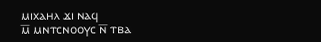ⲙⲓⲭⲁⲏⲗ ϫⲓ ⲛⲁϥ
ⲙ̅ ⲙⲛⲧⲥⲛⲟⲟⲩⲥ ⲛ̅ ⲧⲃⲁ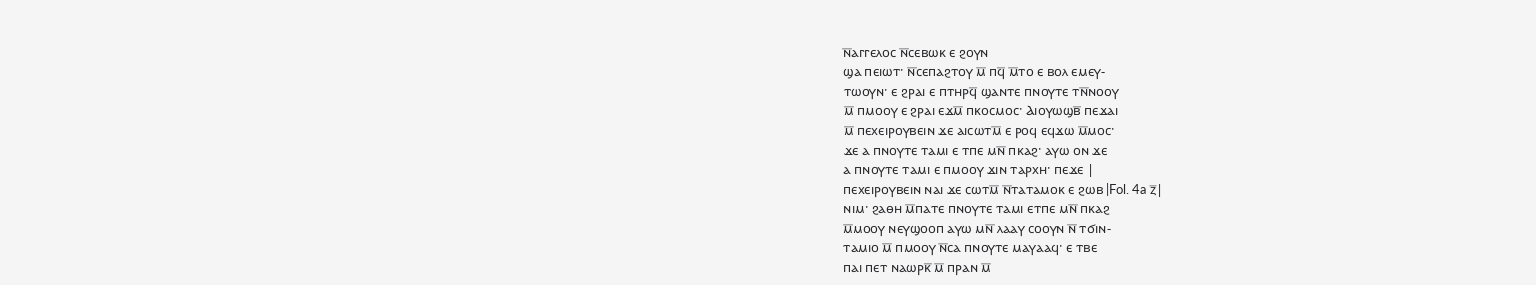ⲛ̅ⲁⲅⲅⲉⲗⲟⲥ ⲛ̅ⲥⲉⲃⲱⲕ ⲉ ϩⲟⲩⲛ
ϣⲁ ⲡⲉⲓⲱⲧ· ⲛ̅ⲥⲉⲡⲁϩⲧⲟⲩ ⲙ̅ ⲡϥ̅ ⲙ̅ⲧⲟ ⲉ ⲃⲟⲗ ⲉⲙⲉⲩ‐
ⲧⲱⲟⲩⲛ· ⲉ ϩⲣⲁⲓ ⲉ ⲡⲧⲏⲣϥ̅ ϣⲁⲛⲧⲉ ⲡⲛⲟⲩⲧⲉ ⲧⲛ̅ⲛⲟⲟⲩ
ⲙ̅ ⲡⲙⲟⲟⲩ ⲉ ϩⲣⲁⲓ ⲉϫⲙ̅ ⲡⲕⲟⲥⲙⲟⲥ· Ⲁⲓⲟⲩⲱϣⲃ̅ ⲡⲉϫⲁⲓ
ⲙ̅ ⲡⲉⲭⲉⲓⲣⲟⲩⲃⲉⲓⲛ ϫⲉ ⲁⲓⲥⲱⲧⲙ̅ ⲉ ⲣⲟϥ ⲉϥϫⲱ ⲙ̅ⲙⲟⲥ·
ϫⲉ ⲁ ⲡⲛⲟⲩⲧⲉ ⲧⲁⲙⲓ ⲉ ⲧⲡⲉ ⲙⲛ̅ ⲡⲕⲁϩ· ⲁⲩⲱ ⲟⲛ ϫⲉ
ⲁ ⲡⲛⲟⲩⲧⲉ ⲧⲁⲙⲓ ⲉ ⲡⲙⲟⲟⲩ ϫⲓⲛ ⲧⲁⲣⲭⲏ· ⲡⲉϫⲉ |
ⲡⲉⲭⲉⲓⲣⲟⲩⲃⲉⲓⲛ ⲛⲁⲓ ϫⲉ ⲥⲱⲧⲙ̅ ⲛ̅ⲧⲁⲧⲁⲙⲟⲕ ⲉ ϩⲱⲃ |Fol. 4a ⲍ̅|
ⲛⲓⲙ· ϩⲁⲑⲏ ⲙ̅ⲡⲁⲧⲉ ⲡⲛⲟⲩⲧⲉ ⲧⲁⲙⲓ ⲉⲧⲡⲉ ⲙⲛ̅ ⲡⲕⲁϩ
ⲙ̅ⲙⲟⲟⲩ ⲛⲉⲩϣⲟⲟⲡ ⲁⲩⲱ ⲙⲛ̅ ⲗⲁⲁⲩ ⲥⲟⲟⲩⲛ ⲛ̅ ⲧϭⲓⲛ‐
ⲧⲁⲙⲓⲟ ⲙ̅ ⲡⲙⲟⲟⲩ ⲛ̅ⲥⲁ ⲡⲛⲟⲩⲧⲉ ⲙⲁⲩⲁⲁϥ· ⲉ ⲧⲃⲉ
ⲡⲁⲓ ⲡⲉⲧ ⲛⲁⲱⲣⲕ̅ ⲙ̅ ⲡⲣⲁⲛ ⲙ̅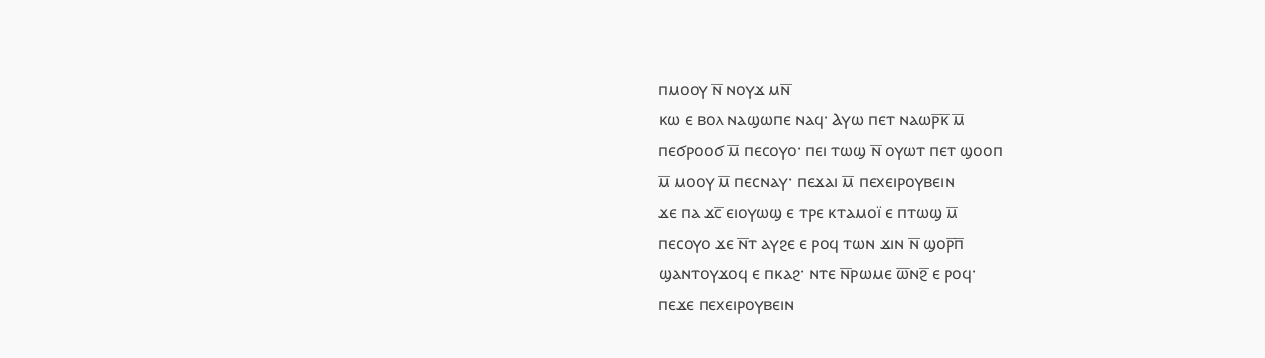ⲡⲙⲟⲟⲩ ⲛ̅ ⲛⲟⲩϫ ⲙⲛ̅
ⲕⲱ ⲉ ⲃⲟⲗ ⲛⲁϣⲱⲡⲉ ⲛⲁϥ· Ⲁⲩⲱ ⲡⲉⲧ ⲛⲁⲱⲣ̅ⲕ̅ ⲙ̅
ⲡⲉϭⲣⲟⲟϭ ⲙ̅ ⲡⲉⲥⲟⲩⲟ· ⲡⲉⲓ ⲧⲱϣ ⲛ̅ ⲟⲩⲱⲧ ⲡⲉⲧ ϣⲟⲟⲡ
ⲙ̅ ⲙⲟⲟⲩ ⲙ̅ ⲡⲉⲥⲛⲁⲩ· ⲡⲉϫⲁⲓ ⲙ̅ ⲡⲉⲭⲉⲓⲣⲟⲩⲃⲉⲓⲛ
ϫⲉ ⲡⲁ ϫⲥ̅ ⲉⲓⲟⲩⲱϣ ⲉ ⲧⲣⲉ ⲕⲧⲁⲙⲟⲓ̈ ⲉ ⲡⲧⲱϣ ⲙ̅
ⲡⲉⲥⲟⲩⲟ ϫⲉ ⲛ̅ⲧ ⲁⲩϩⲉ ⲉ ⲣⲟϥ ⲧⲱⲛ ϫⲓⲛ ⲛ̅ ϣⲟⲣ̅ⲡ̅
ϣⲁⲛⲧⲟⲩϫⲟϥ ⲉ ⲡⲕⲁϩ· ⲛⲧⲉ ⲛ̅ⲣⲱⲙⲉ ⲱ̅ⲛϩ̅ ⲉ ⲣⲟϥ·
ⲡⲉϫⲉ ⲡⲉⲭⲉⲓⲣⲟⲩⲃⲉⲓⲛ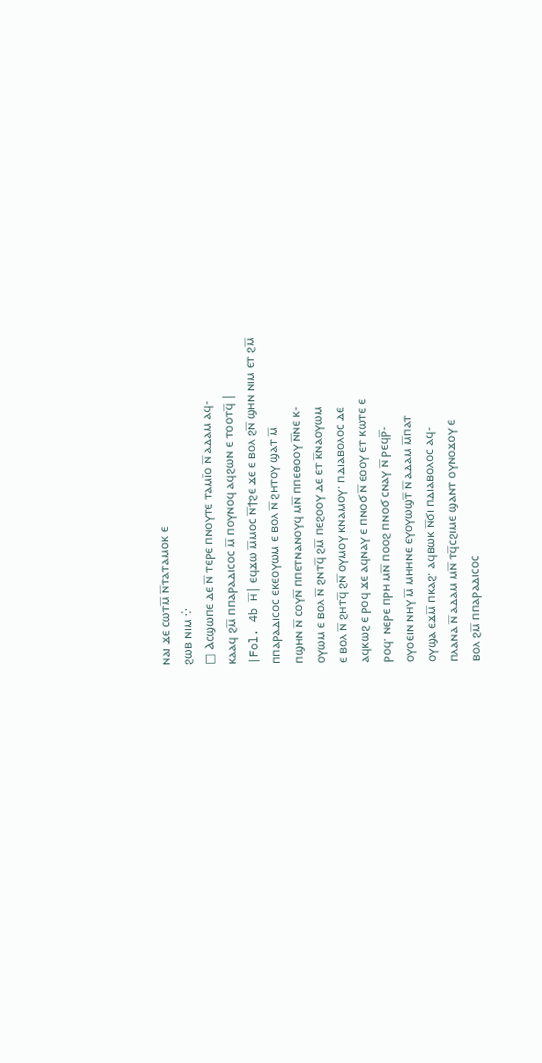ⲛⲁⲓ ϫⲉ ⲥⲱⲧⲙ̅ ⲛ̅ⲧⲁⲧⲁⲙⲟⲕ ⲉ
ϩⲱⲃ ⲛⲓⲙ ⁛
□ Ⲁⲥϣⲱⲡⲉ ⲇⲉ ⲛ̅ ⲧⲉⲣⲉ ⲡⲛⲟⲩⲧⲉ ⲧⲁⲙⲓ̅ⲟ ⲛ̅ ⲁⲇⲁⲙ ⲁϥ‐
ⲕⲁⲁϥ ϩⲙ̅ ⲡⲡⲁⲣⲁⲇⲓⲥⲟⲥ ⲙ̅ ⲡⲟⲩⲛⲟϥ ⲁϥϩⲱⲛ ⲉ ⲧⲟⲟⲧϥ̅ |
|Fol. 4b ⲏ̅| ⲉϥϫⲱ ⲙ̅ⲙⲟⲥ ⲛ̅ϯϩⲉ ϫⲉ ⲉ ⲃⲟⲗ ϩⲛ̅ ϣⲏⲛ ⲛⲓⲙ ⲉⲧ ϩⲙ̅
ⲡⲡⲁⲣⲁⲇⲓⲥⲟⲥ ⲉⲕⲉⲟⲩⲱⲙ ⲉ ⲃⲟⲗ ⲛ̅ ϩⲏⲧⲟⲩ ϣⲁⲧ ⲙ̅
ⲡϣⲏⲛ ⲛ̅ ⲥⲟⲩⲛ̅ ⲡⲡⲉⲧⲛⲁⲛⲟⲩϥ ⲙⲛ̅ ⲡⲡⲉⲑⲟⲟⲩ ⲛ̅ⲛⲉ ⲕ‐
ⲟⲩⲱⲙ ⲉ ⲃⲟⲗ ⲛ̅ ϩⲛⲧϥ̅ ϩⲙ̅ ⲡⲉϩⲟⲟⲩ ⲇⲉ ⲉⲧ ⲕ̅ⲛⲁⲟⲩⲱⲙ
ⲉ ⲃⲟⲗ ⲛ̅ ϩⲏⲧϥ̅ ϩⲛ̅ ⲟⲩⲙⲟⲩ ⲕⲛⲁⲙⲟⲩ· ⲡⲇⲓⲁⲃⲟⲗⲟⲥ ⲇⲉ
ⲁϥⲕⲱϩ ⲉ ⲣⲟϥ ϫⲉ ⲁϥⲛⲁⲩ ⲉ ⲡⲛⲟϭ ⲛ̅ ⲉⲟⲟⲩ ⲉⲧ ⲕⲱⲧⲉ ⲉ
ⲣⲟϥ· ⲛⲉⲣⲉ ⲡⲣⲏ ⲙⲛ̅ ⲡⲟⲟϩ ⲡⲛⲟϭ ⲥⲛⲁⲩ ⲛ̅ ⲣⲉϥⲣ̅‐
ⲟⲩⲟⲉⲓⲛ ⲛⲏⲩ ⲙ̅ ⲙⲏⲏⲛⲉ ⲉⲩⲟⲩⲱϣⲧ̅ ⲛ̅ ⲁⲇⲁⲙ ⲙ̅ⲡⲁⲧ
ⲟⲩϣⲁ ⲉϫⲙ̅ ⲡⲕⲁϩ· ⲁϥⲃⲱⲕ ⲛ̅ϭⲓ ⲡⲇⲓⲁⲃⲟⲗⲟⲥ ⲁϥ‐
ⲡⲗⲁⲛⲁ ⲛ̅ ⲁⲇⲁⲙ ⲙⲛ̅ ⲧϥ̅ⲥϩⲓⲙⲉ ϣⲁⲛⲧ ⲟⲩⲛⲟϫⲟⲩ ⲉ
ⲃⲟⲗ ϩⲙ̅ ⲡⲡⲁⲣⲁⲇⲓⲥⲟⲥ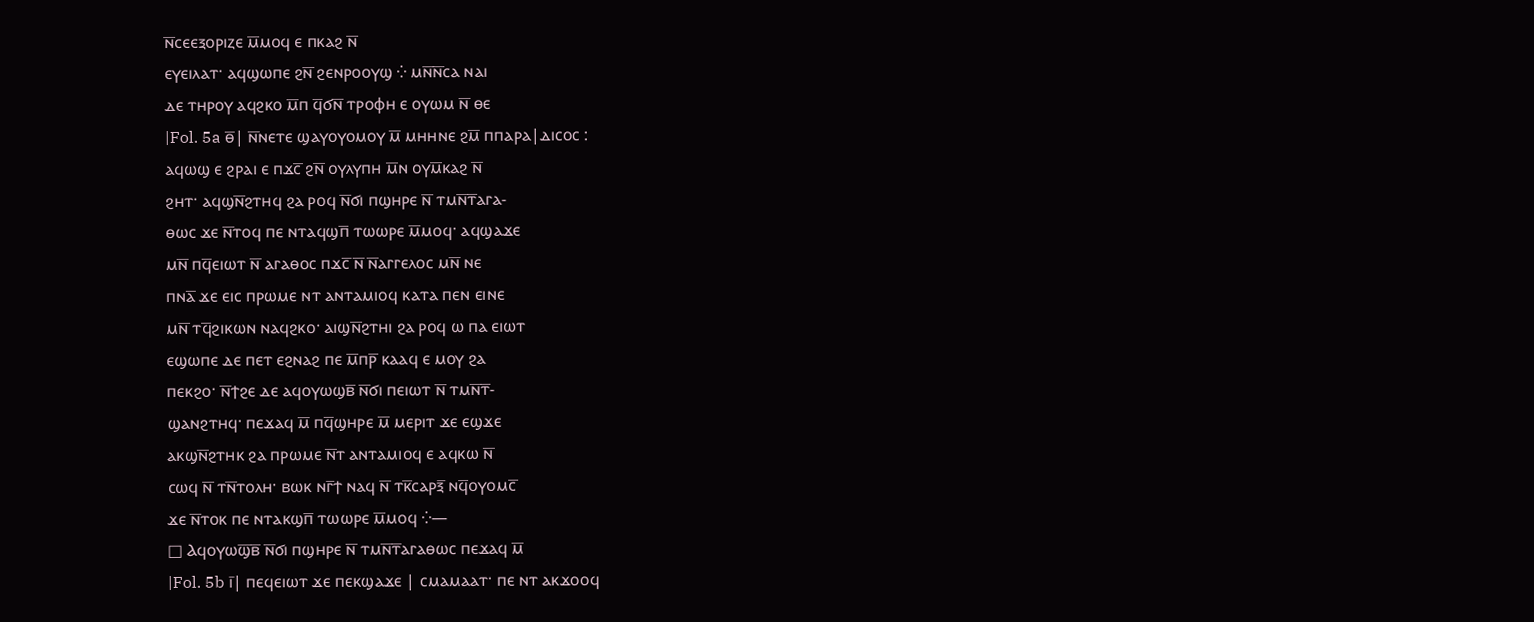ⲛ̅ⲥⲉⲉⲝⲟⲣⲓⲍⲉ ⲙ̅ⲙⲟϥ ⲉ ⲡⲕⲁϩ ⲛ̅
ⲉⲩⲉⲓⲗⲁⲧ· ⲁϥϣⲱⲡⲉ ϩⲛ̅ ϩⲉⲛⲣⲟⲟⲩϣ ⁛ ⲙⲛ̅ⲛ̅ⲥⲁ ⲛⲁⲓ
ⲇⲉ ⲧⲏⲣⲟⲩ ⲁϥϩⲕⲟ ⲙ̅ⲡ ϥ̅ϭⲛ̅ ⲧⲣⲟⲫⲏ ⲉ ⲟⲩⲱⲙ ⲛ̅ ⲑⲉ
|Fol. 5a ⲑ̅| ⲛ̅ⲛⲉⲧⲉ ϣⲁⲩⲟⲩⲟⲙⲟⲩ ⲙ̅ ⲙⲏⲏⲛⲉ ϩⲙ̅ ⲡⲡⲁⲣⲁ|ⲇⲓⲥⲟⲥ :
ⲁϥⲱϣ ⲉ ϩⲣⲁⲓ ⲉ ⲡϫⲥ̅ ϩⲛ̅ ⲟⲩⲗⲩⲡⲏ ⲙ̅ⲛ ⲟⲩⲙ̅ⲕⲁϩ ⲛ̅
ϩⲏⲧ· ⲁϥϣⲛ̅ϩⲧⲏϥ ϩⲁ ⲣⲟϥ ⲛ̅ϭⲓ ⲡϣⲏⲣⲉ ⲛ̅ ⲧⲙⲛ̅ⲧ̅ⲁⲅⲁ‐
ⲑⲱⲥ ϫⲉ ⲛ̅ⲧⲟϥ ⲡⲉ ⲛⲧⲁϥϣⲡ̅ ⲧⲱⲱⲣⲉ ⲙ̅ⲙⲟϥ· ⲁϥϣⲁϫⲉ
ⲙⲛ̅ ⲡϥ̅ⲉⲓⲱⲧ ⲛ̅ ⲁⲅⲁⲑⲟⲥ ⲡϫⲥ̅ ⲛ̅ ⲛ̅ⲁⲅⲅⲉⲗⲟⲥ ⲙⲛ̅ ⲛⲉ
ⲡⲛⲁ̅ ϫⲉ ⲉⲓⲥ ⲡⲣⲱⲙⲉ ⲛⲧ ⲁⲛⲧⲁⲙⲓⲟϥ ⲕⲁⲧⲁ ⲡⲉⲛ ⲉⲓⲛⲉ
ⲙⲛ̅ ⲧϥ̅ϩⲓⲕⲱⲛ ⲛⲁϥϩⲕⲟ· ⲁⲓϣⲛ̅ϩⲧⲏⲓ ϩⲁ ⲣⲟϥ ⲱ ⲡⲁ ⲉⲓⲱⲧ
ⲉϣⲱⲡⲉ ⲇⲉ ⲡⲉⲧ ⲉϩⲛⲁϩ ⲡⲉ ⲙ̅ⲡⲣ̅ ⲕⲁⲁϥ ⲉ ⲙⲟⲩ ϩⲁ
ⲡⲉⲕϩⲟ· ⲛ̅ϯϩⲉ ⲇⲉ ⲁϥⲟⲩⲱϣⲃ̅ ⲛ̅ϭⲓ ⲡⲉⲓⲱⲧ ⲛ̅ ⲧⲙⲛ̅ⲧ̅‐
ϣⲁⲛϩⲧⲏϥ· ⲡⲉϫⲁϥ ⲙ̅ ⲡϥ̅ϣⲏⲣⲉ ⲙ̅ ⲙⲉⲣⲓⲧ ϫⲉ ⲉϣϫⲉ
ⲁⲕϣⲛ̅ϩⲧⲏⲕ ϩⲁ ⲡⲣⲱⲙⲉ ⲛ̅ⲧ ⲁⲛⲧⲁⲙⲓⲟϥ ⲉ ⲁϥⲕⲱ ⲛ̅
ⲥⲱϥ ⲛ̅ ⲧⲛ̅ⲧⲟⲗⲏ· ⲃⲱⲕ ⲛⲅ̅ϯ ⲛⲁϥ ⲛ̅ ⲧⲕ̅ⲥⲁⲣⲝ̅ ⲛϥ̅ⲟⲩⲟⲙⲥ̅
ϫⲉ ⲛ̅ⲧⲟⲕ ⲡⲉ ⲛⲧⲁⲕϣⲡ̅ ⲧⲱⲱⲣⲉ ⲙ̅ⲙⲟϥ ⁛—
□ Ⲁϥⲟⲩⲱϣ̅ⲃ̅ ⲛ̅ϭⲓ ⲡϣⲏⲣⲉ ⲛ̅ ⲧⲙⲛ̅ⲧ̅ⲁⲅⲁⲑⲱⲥ ⲡⲉϫⲁϥ ⲙ̅
|Fol. 5b ⲓ̅| ⲡⲉϥⲉⲓⲱⲧ ϫⲉ ⲡⲉⲕϣⲁϫⲉ | ⲥⲙⲁⲙⲁⲁⲧ· ⲡⲉ ⲛⲧ ⲁⲕϫⲟⲟϥ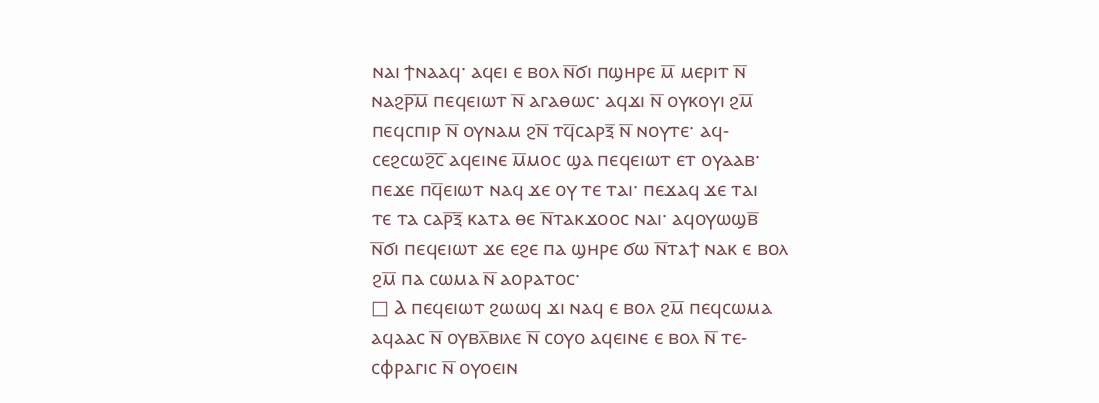ⲛⲁⲓ ϯⲛⲁⲁϥ· ⲁϥⲉⲓ ⲉ ⲃⲟⲗ ⲛ̅ϭⲓ ⲡϣⲏⲣⲉ ⲙ̅ ⲙⲉⲣⲓⲧ ⲛ̅
ⲛⲁϩⲣ̅ⲙ̅ ⲡⲉϥⲉⲓⲱⲧ ⲛ̅ ⲁⲅⲁⲑⲱⲥ· ⲁϥϫⲓ ⲛ̅ ⲟⲩⲕⲟⲩⲓ ϩⲙ̅
ⲡⲉϥⲥⲡⲓⲣ ⲛ̅ ⲟⲩⲛⲁⲙ ϩⲛ̅ ⲧϥ̅ⲥⲁⲣⲝ̅ ⲛ̅ ⲛⲟⲩⲧⲉ· ⲁϥ‐
ⲥⲉϩⲥⲱϩ̅ⲥ̅ ⲁϥⲉⲓⲛⲉ ⲙ̅ⲙⲟⲥ ϣⲁ ⲡⲉϥⲉⲓⲱⲧ ⲉⲧ ⲟⲩⲁⲁⲃ·
ⲡⲉϫⲉ ⲡϥ̅ⲉⲓⲱⲧ ⲛⲁϥ ϫⲉ ⲟⲩ ⲧⲉ ⲧⲁⲓ· ⲡⲉϫⲁϥ ϫⲉ ⲧⲁⲓ
ⲧⲉ ⲧⲁ ⲥⲁⲣ̅ⲝ̅ ⲕⲁⲧⲁ ⲑⲉ ⲛ̅ⲧⲁⲕϫⲟⲟⲥ ⲛⲁⲓ· ⲁϥⲟⲩⲱϣⲃ̅
ⲛ̅ϭⲓ ⲡⲉϥⲉⲓⲱⲧ ϫⲉ ⲉϩⲉ ⲡⲁ ϣⲏⲣⲉ ϭⲱ ⲛ̅ⲧⲁϯ ⲛⲁⲕ ⲉ ⲃⲟⲗ
ϩⲙ̅ ⲡⲁ ⲥⲱⲙⲁ ⲛ̅ ⲁⲟⲣⲁⲧⲟⲥ·
□ Ⲁ ⲡⲉϥⲉⲓⲱⲧ ϩⲱⲱϥ ϫⲓ ⲛⲁϥ ⲉ ⲃⲟⲗ ϩⲙ̅ ⲡⲉϥⲥⲱⲙⲁ
ⲁϥⲁⲁⲥ ⲛ̅ ⲟⲩⲃⲗ̅ⲃⲓⲗⲉ ⲛ̅ ⲥⲟⲩⲟ ⲁϥⲉⲓⲛⲉ ⲉ ⲃⲟⲗ ⲛ̅ ⲧⲉ‐
ⲥⲫⲣⲁⲅⲓⲥ ⲛ̅ ⲟⲩⲟⲉⲓⲛ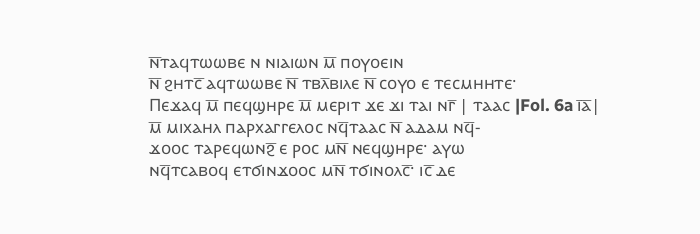ⲛ̅ⲧⲁϥⲧⲱⲱⲃⲉ ⲛ ⲛⲓⲁⲓⲱⲛ ⲙ̅ ⲡⲟⲩⲟⲉⲓⲛ
ⲛ̅ ϩⲏⲧⲥ̅ ⲁϥⲧⲱⲱⲃⲉ ⲛ̅ ⲧⲃⲗ̅ⲃⲓⲗⲉ ⲛ̅ ⲥⲟⲩⲟ ⲉ ⲧⲉⲥⲙⲏⲏⲧⲉ·
Ⲡⲉϫⲁϥ ⲙ̅ ⲡⲉϥϣⲏⲣⲉ ⲙ̅ ⲙⲉⲣⲓⲧ ϫⲉ ϫⲓ ⲧⲁⲓ ⲛⲅ̅ | ⲧⲁⲁⲥ |Fol. 6a ⲓ̅ⲁ̅|
ⲙ̅ ⲙⲓⲭⲁⲏⲗ ⲡⲁⲣⲭⲁⲅⲅⲉⲗⲟⲥ ⲛϥ̅ⲧⲁⲁⲥ ⲛ̅ ⲁⲇⲁⲙ ⲛϥ̅‐
ϫⲟⲟⲥ ⲧⲁⲣⲉϥⲱⲛϩ̅ ⲉ ⲣⲟⲥ ⲙⲛ̅ ⲛⲉϥϣⲏⲣⲉ· ⲁⲩⲱ
ⲛϥ̅ⲧⲥⲁⲃⲟϥ ⲉⲧϭⲓⲛϫⲟⲟⲥ ⲙⲛ̅ ⲧϭⲓⲛⲟⲗⲥ̅· ⲓⲥ̅ ⲇⲉ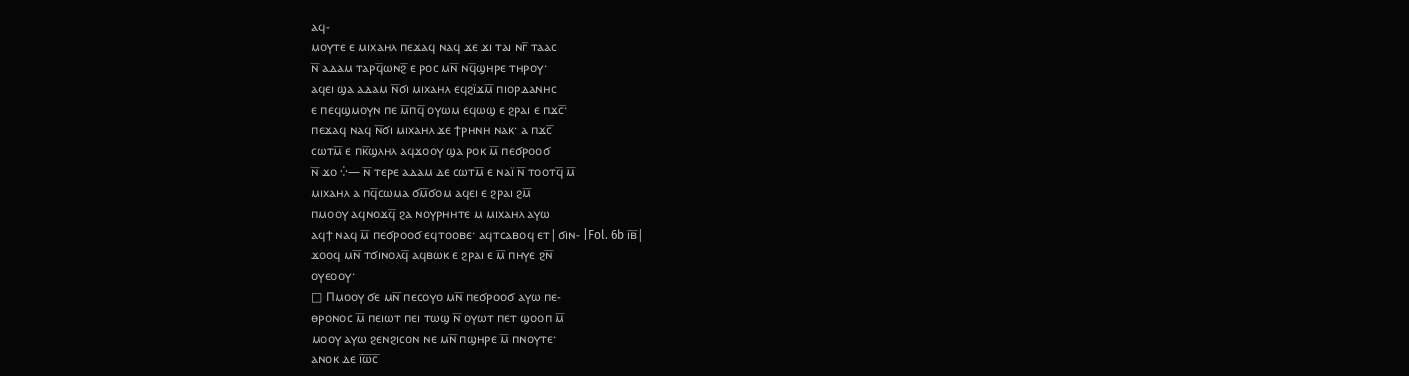ⲁϥ‐
ⲙⲟⲩⲧⲉ ⲉ ⲙⲓⲭⲁⲏⲗ ⲡⲉϫⲁϥ ⲛⲁϥ ϫⲉ ϫⲓ ⲧⲁⲓ ⲛⲅ̅ ⲧⲁⲁⲥ
ⲛ̅ ⲁⲇⲁⲙ ⲧⲁⲣϥ̅ⲱⲛϩ̅ ⲉ ⲣⲟⲥ ⲙⲛ̅ ⲛϥ̅ϣⲏⲣⲉ ⲧⲏⲣⲟⲩ·
ⲁϥⲉⲓ ϣⲁ ⲁⲇⲁⲙ ⲛ̅ϭⲓ ⲙⲓⲭⲁⲏⲗ ⲉϥϩⲓ̈ϫⲙ̅ ⲡⲓⲟⲣⲇⲁⲛⲏⲥ
ⲉ ⲡⲉϥϣⲙⲟⲩⲛ ⲡⲉ ⲙ̅ⲡϥ̅ ⲟⲩⲱⲙ ⲉϥⲱϣ ⲉ ϩⲣⲁⲓ ⲉ ⲡϫⲥ̅·
ⲡⲉϫⲁϥ ⲛⲁϥ ⲛ̅ϭⲓ ⲙⲓⲭⲁⲏⲗ ϫⲉ ϯⲣⲏⲛⲏ ⲛⲁⲕ· ⲁ ⲡϫⲥ̅
ⲥⲱⲧⲙ̅ ⲉ ⲡⲕ̅ϣⲗⲏⲗ ⲁϥϫⲟⲟⲩ ϣⲁ ⲣⲟⲕ ⲙ̅ ⲡⲉϭⲣⲟⲟϭ
ⲛ̅ ϫⲟ ⁛— ⲛ̅ ⲧⲉⲣⲉ ⲁⲇⲁⲙ ⲇⲉ ⲥⲱⲧⲙ̅ ⲉ ⲛⲁⲓ̈ ⲛ̅ ⲧⲟⲟⲧϥ̅ ⲙ̅
ⲙⲓⲭⲁⲏⲗ ⲁ ⲡϥ̅ⲥⲱⲙⲁ ϭⲙ̅ϭⲟⲙ ⲁϥⲉⲓ ⲉ ϩⲣⲁⲓ ϩⲙ̅
ⲡⲙⲟⲟⲩ ⲁϥⲛⲟϫϥ̅ ϩⲁ ⲛⲟⲩⲣⲏⲏⲧⲉ ⲙ ⲙⲓⲭⲁⲏⲗ ⲁⲩⲱ
ⲁϥϯ ⲛⲁϥ ⲙ̅ ⲡⲉϭⲣⲟⲟϭ ⲉϥⲧⲟⲟⲃⲉ· ⲁϥⲧⲥⲁⲃⲟϥ ⲉⲧ|ϭⲓⲛ‐ |Fol. 6b ⲓ̅ⲃ̅|
ϫⲟⲟϥ ⲙⲛ̅ ⲧϭⲓⲛⲟⲗϥ̅ ⲁϥⲃⲱⲕ ⲉ ϩⲣⲁⲓ ⲉ ⲙ̅ ⲡⲏⲩⲉ ϩⲛ̅
ⲟⲩⲉⲟⲟⲩ·
□ Ⲡⲙⲟⲟⲩ ϭⲉ ⲙⲛ̅ ⲡⲉⲥⲟⲩⲟ ⲙⲛ̅ ⲡⲉϭⲣⲟⲟϭ ⲁⲩⲱ ⲡⲉ‐
ⲑⲣⲟⲛⲟⲥ ⲙ̅ ⲡⲉⲓⲱⲧ ⲡⲉⲓ ⲧⲱϣ ⲛ̅ ⲟⲩⲱⲧ ⲡⲉⲧ ϣⲟⲟⲡ ⲙ̅
ⲙⲟⲟⲩ ⲁⲩⲱ ϩⲉⲛϩⲓⲥⲟⲛ ⲛⲉ ⲙⲛ̅ ⲡϣⲏⲣⲉ ⲙ̅ ⲡⲛⲟⲩⲧⲉ·
ⲁⲛⲟⲕ ⲇⲉ ⲓ̅ⲱ̅ⲥ̅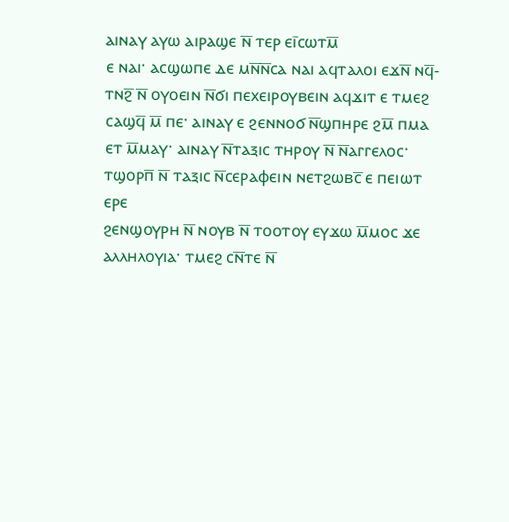ⲁⲓⲛⲁⲩ ⲁⲩⲱ ⲁⲓⲣⲁϣⲉ ⲛ̅ ⲧⲉⲣ ⲉⲓ̅ⲥⲱⲧⲙ̅
ⲉ ⲛⲁⲓ· ⲁⲥϣⲱⲡⲉ ⲇⲉ ⲙⲛ̅ⲛ̅ⲥⲁ ⲛⲁⲓ ⲁϥⲧⲁⲗⲟⲓ ⲉϫⲛ̅ ⲛϥ̅‐
ⲧⲛϩ̅ ⲛ̅ ⲟⲩⲟⲉⲓⲛ ⲛ̅ϭⲓ ⲡⲉⲭⲉⲓⲣⲟⲩⲃⲉⲓⲛ ⲁϥϫⲓⲧ ⲉ ⲧⲙⲉϩ
ⲥⲁϣϥ̅ ⲙ̅ ⲡⲉ· ⲁⲓⲛⲁⲩ ⲉ ϩⲉⲛⲛⲟϭ ⲛ̅ϣⲡⲏⲣⲉ ϩⲙ̅ ⲡⲙⲁ
ⲉⲧ ⲙ̅ⲙⲁⲩ· ⲁⲓⲛⲁⲩ ⲛ̅ⲧⲁⲝⲓⲥ ⲧⲏⲣⲟⲩ ⲛ̅ ⲛ̅ⲁⲅⲅⲉⲗⲟⲥ·
ⲧϣⲟⲣⲡ̅ ⲛ̅ ⲧⲁⲝⲓⲥ ⲛ̅ⲥⲉⲣⲁⲫⲉⲓⲛ ⲛⲉⲧϩⲱⲃⲥ̅ ⲉ ⲡⲉⲓⲱⲧ ⲉⲣⲉ
ϩⲉⲛϣⲟⲩⲣⲏ ⲛ̅ ⲛⲟⲩⲃ ⲛ̅ ⲧⲟⲟⲧⲟⲩ ⲉⲩϫⲱ ⲙ̅ⲙⲟⲥ ϫⲉ
ⲁⲗⲗⲏⲗⲟⲩⲓⲁ· ⲧⲙⲉϩ ⲥⲛ̅ⲧⲉ ⲛ̅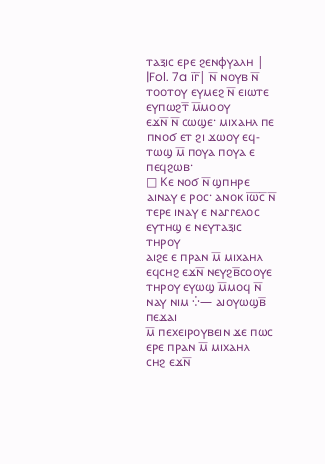ⲧⲁⲝⲓⲥ ⲉⲣⲉ ϩⲉⲛⲫⲩⲁⲗⲏ |
|Fol. 7a ⲓ̅ⲅ̅| ⲛ̅ ⲛⲟⲩⲃ ⲛ̅ ⲧⲟⲟⲧⲟⲩ ⲉⲩⲙⲉϩ ⲛ̅ ⲉⲓⲱⲧⲉ ⲉⲩⲡⲱϩⲧ̅ ⲙ̅ⲙⲟⲟⲩ
ⲉϫⲛ̅ ⲛ̅ ⲥⲱϣⲉ· ⲙⲓⲭⲁⲏⲗ ⲡⲉ ⲡⲛⲟϭ ⲉⲧ ϩⲓ ϫⲱⲟⲩ ⲉϥ‐
ⲧⲱϣ ⲙ̅ ⲡⲟⲩⲁ ⲡⲟⲩⲁ ⲉ ⲡⲉϥϩⲱⲃ·
□ Ⲕⲉ ⲛⲟϭ ⲛ̅ ϣⲡⲏⲣⲉ ⲁⲓⲛⲁⲩ ⲉ ⲣⲟⲥ· ⲁⲛⲟⲕ ⲓ̅ⲱ̅ⲥ̅ ⲛ̅
ⲧⲉⲣⲉ ⲓⲛⲁⲩ ⲉ ⲛⲁⲅⲅⲉⲗⲟⲥ ⲉⲩⲧⲏϣ ⲉ ⲛⲉⲩⲧⲁⲝⲓⲥ ⲧⲏⲣⲟⲩ
ⲁⲓϩⲉ ⲉ ⲡⲣⲁⲛ ⲙ̅ ⲙⲓⲭⲁⲏⲗ ⲉϥⲥⲏϩ ⲉϫⲛ̅ ⲛⲉⲩϩⲃ̅ⲥⲟⲟⲩⲉ
ⲧⲏⲣⲟⲩ ⲉⲩⲱϣ ⲙ̅ⲙⲟϥ ⲛ̅ ⲛⲁⲩ ⲛⲓⲙ ⁛— ⲁⲓⲟⲩⲱϣⲃ̅ ⲡⲉϫⲁⲓ
ⲙ̅ ⲡⲉⲭⲉⲓⲣⲟⲩⲃⲉⲓⲛ ϫⲉ ⲡⲱⲥ ⲉⲣⲉ ⲡⲣⲁⲛ ⲙ̅ ⲙⲓⲭⲁⲏⲗ
ⲥⲏϩ ⲉϫⲛ̅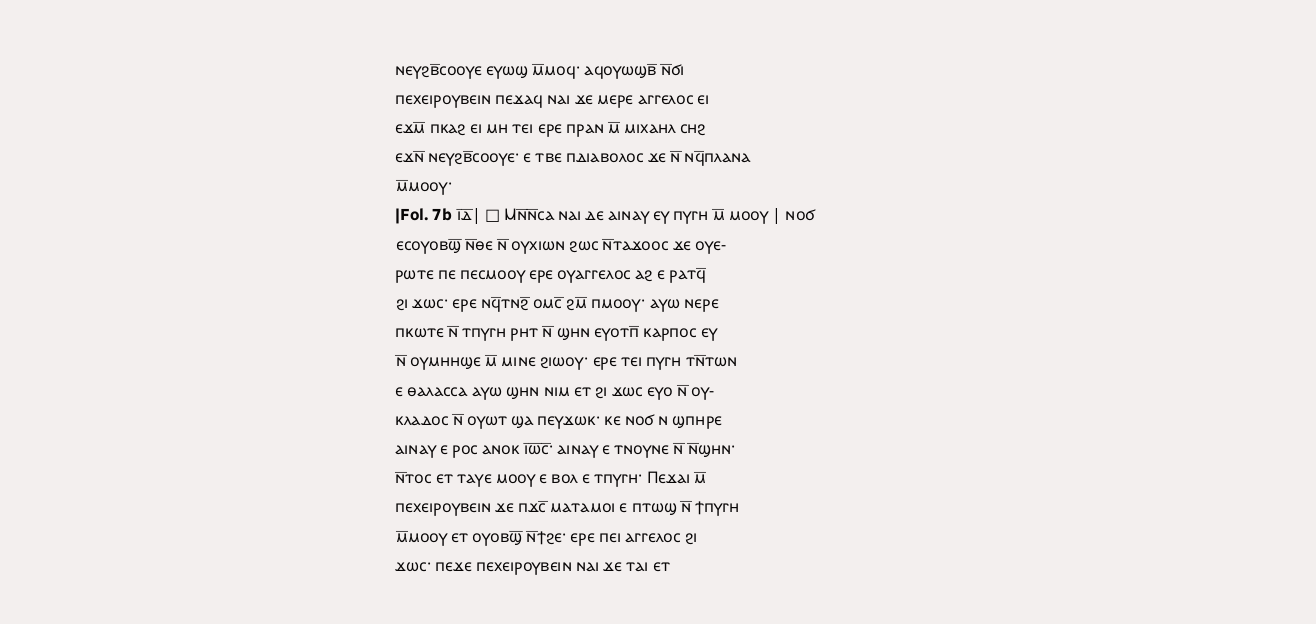ⲛⲉⲩϩⲃ̅ⲥⲟⲟⲩⲉ ⲉⲩⲱϣ ⲙ̅ⲙⲟϥ· ⲁϥⲟⲩⲱϣⲃ̅ ⲛ̅ϭⲓ
ⲡⲉⲭⲉⲓⲣⲟⲩⲃⲉⲓⲛ ⲡⲉϫⲁϥ ⲛⲁⲓ ϫⲉ ⲙⲉⲣⲉ ⲁⲅⲅⲉⲗⲟⲥ ⲉⲓ
ⲉϫⲙ̅ ⲡⲕⲁϩ ⲉⲓ ⲙⲏ ⲧⲉⲓ ⲉⲣⲉ ⲡⲣⲁⲛ ⲙ̅ ⲙⲓⲭⲁⲏⲗ ⲥⲏϩ
ⲉϫⲛ̅ ⲛⲉⲩϩⲃ̅ⲥⲟⲟⲩⲉ· ⲉ ⲧⲃⲉ ⲡⲇⲓⲁⲃⲟⲗⲟⲥ ϫⲉ ⲛ̅ ⲛϥ̅ⲡⲗⲁⲛⲁ
ⲙ̅ⲙⲟⲟⲩ·
|Fol. 7b ⲓ̅ⲇ̅| □ Ⲙⲛ̅ⲛ̅ⲥⲁ ⲛⲁⲓ ⲇⲉ ⲁⲓⲛⲁⲩ ⲉⲩ ⲡⲩⲅⲏ ⲙ̅ ⲙⲟⲟⲩ | ⲛⲟϭ
ⲉⲥⲟⲩⲟⲃϣ̅ ⲛ̅ⲑⲉ ⲛ̅ ⲟⲩⲭⲓⲱⲛ ϩⲱⲥ ⲛ̅ⲧⲁϫⲟⲟⲥ ϫⲉ ⲟⲩⲉ‐
ⲣⲱⲧⲉ ⲡⲉ ⲡⲉⲥⲙⲟⲟⲩ ⲉⲣⲉ ⲟⲩⲁⲅⲅⲉⲗⲟⲥ ⲁϩ ⲉ ⲣⲁⲧϥ̅
ϩⲓ ϫⲱⲥ· ⲉⲣⲉ ⲛϥ̅ⲧⲛϩ̅ ⲟⲙⲥ̅ ϩⲙ̅ ⲡⲙⲟⲟⲩ· ⲁⲩⲱ ⲛⲉⲣⲉ
ⲡⲕⲱⲧⲉ ⲛ̅ ⲧⲡⲩⲅⲏ ⲣⲏⲧ ⲛ̅ ϣⲏⲛ ⲉⲩⲟⲧⲡ̅ ⲕⲁⲣⲡⲟⲥ ⲉⲩ
ⲛ̅ ⲟⲩⲙⲏⲏϣⲉ ⲙ̅ ⲙⲓⲛⲉ ϩⲓⲱⲟⲩ· ⲉⲣⲉ ⲧⲉⲓ ⲡⲩⲅⲏ ⲧⲛ̅ⲧⲱⲛ
ⲉ ⲑⲁⲗⲁⲥⲥⲁ ⲁⲩⲱ ϣⲏⲛ ⲛⲓⲙ ⲉⲧ ϩⲓ ϫⲱⲥ ⲉⲩⲟ ⲛ̅ ⲟⲩ‐
ⲕⲗⲁⲇⲟⲥ ⲛ̅ ⲟⲩⲱⲧ ϣⲁ ⲡⲉⲩϫⲱⲕ· ⲕⲉ ⲛⲟϭ ⲛ ϣⲡⲏⲣⲉ
ⲁⲓⲛⲁⲩ ⲉ ⲣⲟⲥ ⲁⲛⲟⲕ ⲓ̅ⲱ̅ⲥ̅· ⲁⲓⲛⲁⲩ ⲉ ⲧⲛⲟⲩⲛⲉ ⲛ̅ ⲛ̅ϣⲏⲛ·
ⲛ̅ⲧⲟⲥ ⲉⲧ ⲧⲁⲩⲉ ⲙⲟⲟⲩ ⲉ ⲃⲟⲗ ⲉ ⲧⲡⲩⲅⲏ· Ⲡⲉϫⲁⲓ ⲙ̅
ⲡⲉⲭⲉⲓⲣⲟⲩⲃⲉⲓⲛ ϫⲉ ⲡϫⲥ̅ ⲙⲁⲧⲁⲙⲟⲓ ⲉ ⲡⲧⲱϣ ⲛ̅ ϯⲡⲩⲅⲏ
ⲙ̅ⲙⲟⲟⲩ ⲉⲧ ⲟⲩⲟⲃϣ̅ ⲛ̅ϯϩⲉ· ⲉⲣⲉ ⲡⲉⲓ ⲁⲅⲅⲉⲗⲟⲥ ϩⲓ
ϫⲱⲥ· ⲡⲉϫⲉ ⲡⲉⲭⲉⲓⲣⲟⲩⲃⲉⲓⲛ ⲛⲁⲓ ϫⲉ ⲧⲁⲓ ⲉⲧ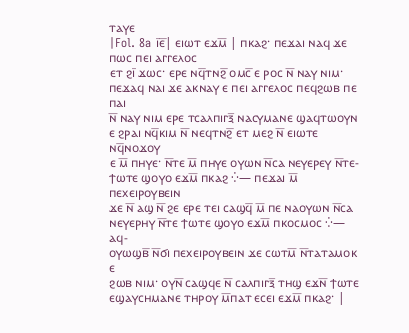ⲧⲁⲩⲉ
|Fol. 8a ⲓ̅ⲉ̅| ⲉⲓⲱⲧ ⲉϫⲙ̅ | ⲡⲕⲁϩ· ⲡⲉϫⲁⲓ ⲛⲁϥ ϫⲉ ⲡⲱⲥ ⲡⲉⲓ ⲁⲅⲅⲉⲗⲟⲥ
ⲉⲧ ϩⲓ̅ ϫⲱⲥ· ⲉⲣⲉ ⲛϥ̅ⲧⲛϩ̅ ⲟⲙⲥ̅ ⲉ ⲣⲟⲥ ⲛ̅ ⲛⲁⲩ ⲛⲓⲙ·
ⲡⲉϫⲁϥ ⲛⲁⲓ ϫⲉ ⲁⲕⲛⲁⲩ ⲉ ⲡⲉⲓ ⲁⲅⲅⲉⲗⲟⲥ ⲡⲉϥϩⲱⲃ ⲡⲉ ⲡⲁⲓ
ⲛ̅ ⲛⲁⲩ ⲛⲓⲙ ⲉⲣⲉ ⲧⲥⲁⲗⲡⲓⲅⲝ̅ ⲛⲁⲥⲩⲙⲁⲛⲉ ϣⲁϥⲧⲱⲟⲩⲛ
ⲉ ϩⲣⲁⲓ ⲛϥ̅ⲕⲓⲙ ⲛ̅ ⲛⲉϥⲧⲛϩ̅ ⲉⲧ ⲙⲉϩ ⲛ̅ ⲉⲓⲱⲧⲉ ⲛϥ̅ⲛⲟϫⲟⲩ
ⲉ ⲙ̅ ⲡⲏⲩⲉ· ⲛ̅ⲧⲉ ⲙ̅ ⲡⲏⲩⲉ ⲟⲩⲱⲛ ⲛ̅ⲥⲁ ⲛⲉⲩⲉⲣⲉⲩ ⲛ̅ⲧⲉ‐
ϯⲱⲧⲉ ϣⲟⲩⲟ ⲉϫⲙ̅ ⲡⲕⲁϩ ⁛— ⲡⲉϫⲁⲓ ⲙ̅ ⲡⲉⲭⲉⲓⲣⲟⲩⲃⲉⲓⲛ
ϫⲉ ⲛ̅ ⲁϣ ⲛ̅ ϩⲉ ⲉⲣⲉ ⲧⲉⲓ ⲥⲁϣϥ̅ ⲙ̅ ⲡⲉ ⲛⲁⲟⲩⲱⲛ ⲛ̅ⲥⲁ
ⲛⲉⲩⲉⲣⲏⲩ ⲛ̅ⲧⲉ ϯⲱⲧⲉ ϣⲟⲩⲟ ⲉϫⲙ̅ ⲡⲕⲟⲥⲙⲟⲥ ⁛— ⲁϥ‐
ⲟⲩⲱϣⲃ̅ ⲛ̅ϭⲓ ⲡⲉⲭⲉⲓⲣⲟⲩⲃⲉⲓⲛ ϫⲉ ⲥⲱⲧⲙ̅ ⲛ̅ⲧⲁⲧⲁⲙⲟⲕ ⲉ
ϩⲱⲃ ⲛⲓⲙ· ⲟⲩⲛ̅ ⲥⲁϣϥⲉ ⲛ̅ ⲥⲁⲗⲡⲓⲅⲝ̅ ⲧⲏϣ ⲉϫⲛ̅ ϯⲱⲧⲉ
ⲉϣⲁⲩⲥⲏⲙⲁⲛⲉ ⲧⲏⲣⲟⲩ ⲙ̅ⲡⲁⲧ ⲉⲥⲉⲓ ⲉϫⲙ̅ ⲡⲕⲁϩ· |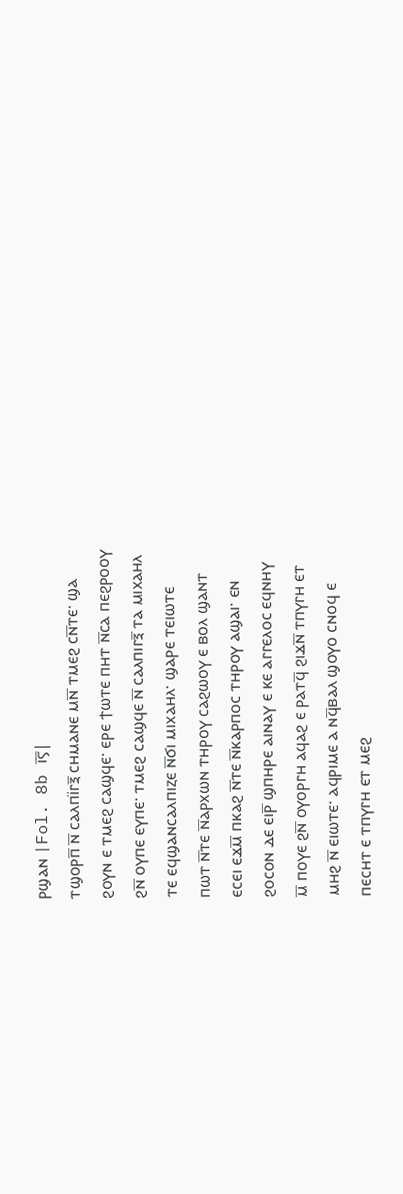ⲣϣⲁⲛ |Fol. 8b ⲓ̅ⲋ̅|
ⲧϣⲟⲣⲡ̅ ⲛ̅ ⲥⲁⲗⲡⲓ̈ⲅⲝ̅ ⲥⲏⲙⲁⲛⲉ ⲙⲛ̅ ⲧⲙⲉϩ ⲥⲛ̅ⲧⲉ· ϣⲁ
ϩⲟⲩⲛ ⲉ ⲧⲙⲉϩ ⲥⲁϣϥⲉ· ⲉⲣⲉ ϯⲱⲧⲉ ⲡⲏⲧ ⲛ̅ⲥⲁ ⲡⲉϩⲣⲟⲟⲩ
ϩⲛ̅ ⲟⲩⲡⲉ ⲉⲩⲡⲉ· ⲧⲙⲉϩ ⲥⲁϣϥⲉ ⲛ̅ ⲥⲁⲗⲡⲓⲅⲝ̅ ⲧⲁ ⲙⲓⲭⲁⲏⲗ
ⲧⲉ ⲉϥϣⲁⲛⲥⲁⲗⲡⲓⲍⲉ ⲛ̅ϭⲓ ⲙⲓⲭⲁⲏⲗ· ϣⲁⲣⲉ ⲧⲉⲓⲱⲧⲉ
ⲡⲱⲧ ⲛ̅ⲧⲉ ⲛ̅ⲁⲣⲭⲱⲛ ⲧⲏⲣⲟⲩ ⲥⲁϩⲱⲟⲩ ⲉ ⲃⲟⲗ ϣⲁⲛⲧ
ⲉⲥⲉⲓ ⲉϫⲙ̅ ⲡⲕⲁϩ ⲛ̅ⲧⲉ ⲛ̅ⲕⲁⲣⲡⲟⲥ ⲧⲏⲣⲟⲩ ⲁϣⲁⲓ· ⲉⲛ
ϩⲟⲥⲟⲛ ⲇⲉ ⲉⲓⲣ̅ ϣⲡⲏⲣⲉ ⲁⲓⲛⲁⲩ ⲉ ⲕⲉ ⲁⲅⲅⲉⲗⲟⲥ ⲉϥⲛⲏⲩ
ⲙ̅ ⲡⲟⲩⲉ ϩⲛ̅ ⲟⲩⲟⲣⲅⲏ ⲁϥⲁϩ ⲉ ⲣⲁⲧϥ̅ ϩⲓϫⲛ̅ ⲧⲡⲩⲅⲏ ⲉⲧ
ⲙⲏϩ ⲛ̅ ⲉⲓⲱⲧⲉ· ⲁϥⲣⲓⲙⲉ ⲁ ⲛϥ̅ⲃⲁⲗ ϣⲟⲩⲟ ⲥⲛⲟϥ ⲉ
ⲡⲉⲥⲏⲧ ⲉ ⲧⲡⲩⲅⲏ ⲉⲧ ⲙⲉϩ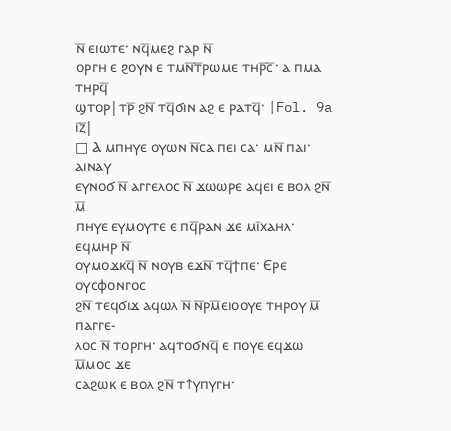ⲛ̅ ⲉⲓⲱⲧⲉ· ⲛϥ̅ⲙⲉϩ ⲅⲁⲣ ⲛ̅
ⲟⲣⲅⲏ ⲉ ϩⲟⲩⲛ ⲉ ⲧⲙⲛ̅ⲧ̅ⲣⲱⲙⲉ ⲧⲏⲣ̅ⲥ̅· ⲁ ⲡⲙⲁ ⲧⲏⲣϥ̅
ϣⲧⲟⲣ|ⲧⲣ̅ ϩⲛ̅ ⲧϥ̅ϭⲓⲛ ⲁϩ ⲉ ⲣⲁⲧϥ̅· |Fol. 9a ⲓ̅ⲍ̅|
□ Ⲁ ⲙⲡⲏⲩⲉ ⲟⲩⲱⲛ ⲛ̅ⲥⲁ ⲡⲉⲓ ⲥⲁ· ⲙⲛ̅ ⲡⲁⲓ· ⲁⲓⲛⲁⲩ
ⲉⲩⲛⲟϭ ⲛ̅ ⲁⲅⲅⲉⲗⲟⲥ ⲛ̅ ϫⲱⲱⲣⲉ ⲁϥⲉⲓ ⲉ ⲃⲟⲗ ϩⲛ̅ ⲙ̅
ⲡⲏⲩⲉ ⲉⲩⲙⲟⲩⲧⲉ ⲉ ⲡϥ̅ⲣⲁⲛ ϫⲉ ⲙⲓ̅ⲭⲁⲏⲗ· ⲉϥⲙⲏⲣ ⲛ̅
ⲟⲩⲙⲟϫⲕϥ̅ ⲛ̅ ⲛⲟⲩⲃ ⲉϫⲛ̅ ⲧϥ̅ϯⲡⲉ· Ⲉⲣⲉ ⲟⲩⲥⲫⲟⲛⲅⲟⲥ
ϩⲛ̅ ⲧⲉϥϭⲓϫ ⲁϥⲱⲗ ⲛ̅ ⲛ̅ⲣⲙ̅ⲉⲓⲟⲟⲩⲉ ⲧⲏⲣⲟⲩ ⲙ̅ ⲡⲁⲅⲅⲉ‐
ⲗⲟⲥ ⲛ̅ ⲧⲟⲣⲅⲏ· ⲁϥⲧⲟϭⲛϥ̅ ⲉ ⲡⲟⲩⲉ ⲉϥϫⲱ ⲙ̅ⲙⲟⲥ ϫⲉ
ⲥⲁϩⲱⲕ ⲉ ⲃⲟⲗ ϩⲛ̅ ⲧ↑ⲩⲡⲩⲅⲏ·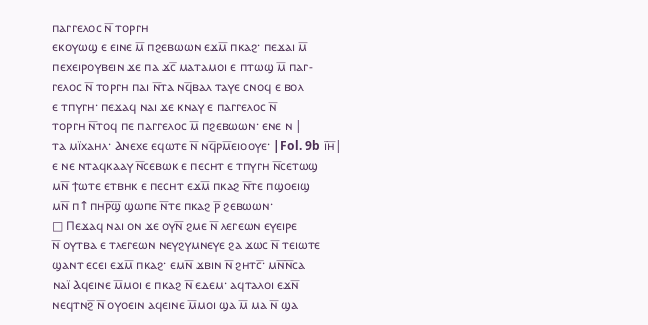ⲡⲁⲅⲅⲉⲗⲟⲥ ⲛ̅ ⲧⲟⲣⲅⲏ
ⲉⲕⲟⲩⲱϣ ⲉ ⲉⲓⲛⲉ ⲙ̅ ⲡϩⲉⲃⲱⲱⲛ ⲉϫⲙ̅ ⲡⲕⲁϩ· ⲡⲉϫⲁⲓ ⲙ̅
ⲡⲉⲭⲉⲓⲣⲟⲩⲃⲉⲓⲛ ϫⲉ ⲡⲁ ϫⲥ̅ ⲙⲁⲧⲁⲙⲟⲓ ⲉ ⲡⲧⲱϣ ⲙ̅ ⲡⲁⲅ‐
ⲅⲉⲗⲟⲥ ⲛ̅ ⲧⲟⲣⲅⲏ ⲡⲁⲓ ⲛ̅ⲧⲁ ⲛϥ̅ⲃⲁⲗ ⲧⲁⲩⲉ ⲥⲛⲟϥ ⲉ ⲃⲟⲗ
ⲉ ⲧⲡⲩⲅⲏ· ⲡⲉϫⲁϥ ⲛⲁⲓ ϫⲉ ⲕⲛⲁⲩ ⲉ ⲡⲁⲅⲅⲉⲗⲟⲥ ⲛ̅
ⲧⲟⲣⲅⲏ ⲛ̅ⲧⲟϥ ⲡⲉ ⲡⲁⲅⲅⲉⲗⲟⲥ ⲙ̅ ⲡϩⲉⲃⲱⲱⲛ· ⲉⲛⲉ ⲛ |
ⲧⲁ ⲙⲓ̈ⲭⲁⲏⲗ· Ⲁⲛⲉⲭⲉ ⲉϥⲱⲧⲉ ⲛ̅ ⲛϥ̅ⲣⲙ̅ⲉⲓⲟⲟⲩⲉ· |Fol. 9b ⲓ̅ⲏ̅|
ⲉ ⲛⲉ ⲛⲧⲁϥⲕⲁⲁⲩ ⲛ̅ⲥⲉⲃⲱⲕ ⲉ ⲡⲉⲥⲏⲧ ⲉ ⲧⲡⲩⲅⲏ ⲛ̅ⲥⲉⲧⲱϣ
ⲙⲛ̅ ϯⲱⲧⲉ ⲉⲧⲃⲏⲕ ⲉ ⲡⲉⲥⲏⲧ ⲉϫⲙ̅ ⲡⲕⲁϩ ⲛ̅ⲧⲉ ⲡϣⲟⲉⲓϣ
ⲙⲛ̅ ⲡ↑ⲡⲏⲣ̅ϣ̅ ϣⲱⲡⲉ ⲛ̅ⲧⲉ ⲡⲕⲁϩ ⲣ̅ ϩⲉⲃⲱⲱⲛ·
□ Ⲡⲉϫⲁϥ ⲛⲁⲓ ⲟⲛ ϫⲉ ⲟⲩⲛ̅ ϩⲙⲉ ⲛ̅ ⲗⲉⲅⲉⲱⲛ ⲉⲩⲉⲓⲣⲉ
ⲛ̅ ⲟⲩⲧⲃⲁ ⲉ ⲧⲗⲉⲅⲉⲱⲛ ⲛⲉⲩϩⲩⲙⲛⲉⲩⲉ ϩⲁ ϫⲱⲥ ⲛ̅ ⲧⲉⲓⲱⲧⲉ
ϣⲁⲛⲧ ⲉⲥⲉⲓ ⲉϫⲙ̅ ⲡⲕⲁϩ· ⲉⲙⲛ̅ ϫⲃⲓⲛ ⲛ̅ ϩⲏⲧⲥ̅· ⲙⲛ̅ⲛ̅ⲥⲁ
ⲛⲁⲓ̈ Ⲁϥⲉⲓⲛⲉ ⲙ̅ⲙⲟⲓ ⲉ ⲡⲕⲁϩ ⲛ̅ ⲉⲇⲉⲙ· ⲁϥⲧⲁⲗⲟⲓ ⲉϫⲛ̅
ⲛⲉϥⲧⲛϩ̅ ⲛ̅ ⲟⲩⲟⲉⲓⲛ ⲁϥⲉⲓⲛⲉ ⲙ̅ⲙⲟⲓ ϣⲁ ⲙ̅ ⲙⲁ ⲛ̅ ϣⲁ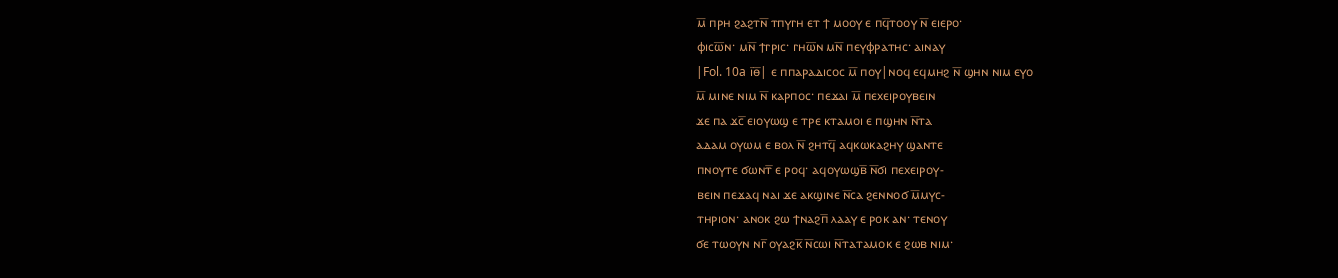ⲙ̅ ⲡⲣⲏ ϩⲁϩⲧⲛ̅ ⲧⲡⲩⲅⲏ ⲉⲧ ϯ ⲙⲟⲟⲩ ⲉ ⲡϥ̅ⲧⲟⲟⲩ ⲛ̅ ⲉⲓⲉⲣⲟ·
ⲫⲓⲥⲱ̅ⲛ· ⲙⲛ̅ ϯⲅⲣⲓⲥ· ⲅⲏⲱ̅ⲛ ⲙⲛ̅ ⲡⲉⲩⲫⲣⲁⲧⲏⲥ· ⲁⲓⲛⲁⲩ
|Fol. 10a ⲓ̅ⲑ̅| ⲉ ⲡⲡⲁⲣⲁⲇⲓⲥⲟⲥ ⲙ̅ ⲡⲟⲩ|ⲛⲟϥ ⲉϥⲙⲏϩ ⲛ̅ ϣⲏⲛ ⲛⲓⲙ ⲉⲩⲟ
ⲙ̅ ⲙⲓⲛⲉ ⲛⲓⲙ ⲛ̅ ⲕⲁⲣⲡⲟⲥ· ⲡⲉϫⲁⲓ ⲙ̅ ⲡⲉⲭⲉⲓⲣⲟⲩⲃⲉⲓⲛ
ϫⲉ ⲡⲁ ϫⲥ̅ ⲉⲓⲟⲩⲱϣ ⲉ ⲧⲣⲉ ⲕⲧⲁⲙⲟⲓ ⲉ ⲡϣⲏⲛ ⲛ̅ⲧⲁ
ⲁⲇⲁⲙ ⲟⲩⲱⲙ ⲉ ⲃⲟⲗ ⲛ̅ ϩⲏⲧϥ̅ ⲁϥⲕⲱⲕⲁϩⲏⲩ ϣⲁⲛⲧⲉ
ⲡⲛⲟⲩⲧⲉ ϭⲱⲛⲧ̅ ⲉ ⲣⲟϥ· ⲁϥⲟⲩⲱϣⲃ̅ ⲛ̅ϭⲓ ⲡⲉⲭⲉⲓⲣⲟⲩ‐
ⲃⲉⲓⲛ ⲡⲉϫⲁϥ ⲛⲁⲓ ϫⲉ ⲁⲕϣⲓⲛⲉ ⲛ̅ⲥⲁ ϩⲉⲛⲛⲟϭ ⲙ̅ⲙⲩⲥ‐
ⲧⲏⲣⲓⲟⲛ· ⲁⲛⲟⲕ ϩⲱ ϯⲛⲁϩⲡ̅ ⲗⲁⲁⲩ ⲉ ⲣⲟⲕ ⲁⲛ· ⲧⲉⲛⲟⲩ
ϭⲉ ⲧⲱⲟⲩⲛ ⲛⲅ̅ ⲟⲩⲁϩⲕ̅ ⲛ̅ⲥⲱⲓ ⲛ̅ⲧⲁⲧⲁⲙⲟⲕ ⲉ ϩⲱⲃ ⲛⲓⲙ·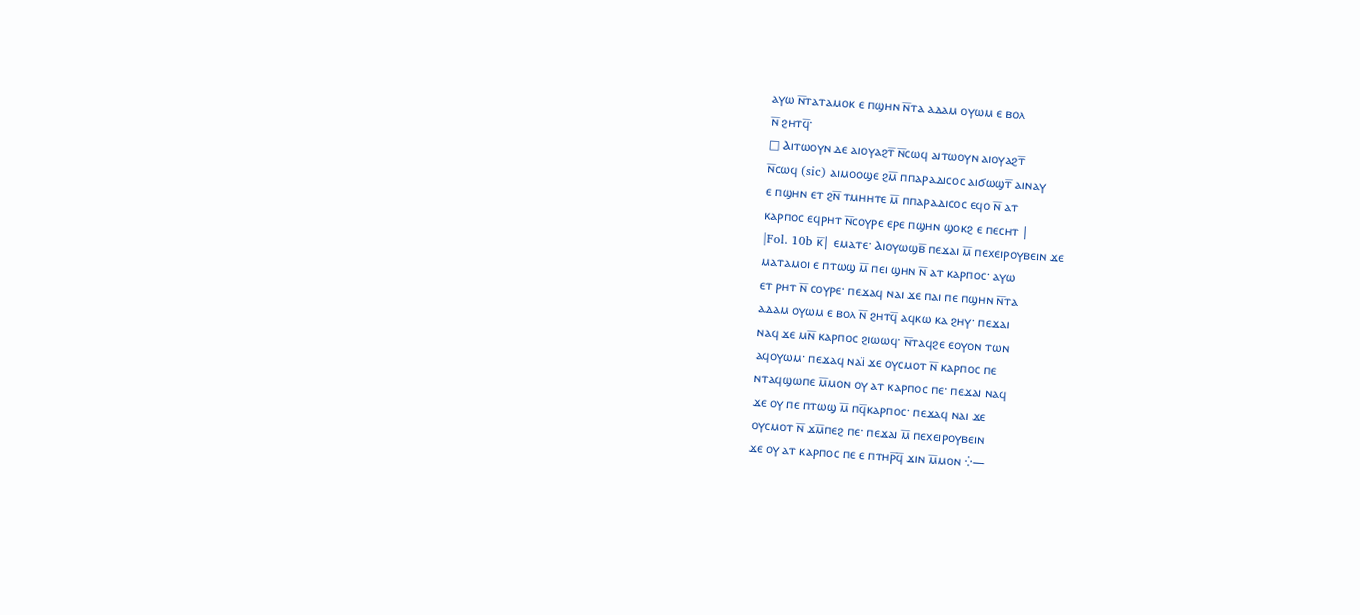ⲁⲩⲱ ⲛ̅ⲧⲁⲧⲁⲙⲟⲕ ⲉ ⲡϣⲏⲛ ⲛ̅ⲧⲁ ⲁⲇⲁⲙ ⲟⲩⲱⲙ ⲉ ⲃⲟⲗ
ⲛ̅ ϩⲏⲧϥ̅·
□ Ⲁⲓⲧⲱⲟⲩⲛ ⲇⲉ ⲁⲓⲟⲩⲁϩⲧ̅ ⲛ̅ⲥⲱϥ ⲁⲓⲧⲱⲟⲩⲛ ⲁⲓⲟⲩⲁϩⲧ̅
ⲛ̅ⲥⲱϥ (sic) ⲁⲓⲙⲟⲟϣⲉ ϩⲙ̅ ⲡⲡⲁⲣⲁⲇⲓⲥⲟⲥ ⲁⲓϭⲱϣⲧ̅ ⲁⲓⲛⲁⲩ
ⲉ ⲡϣⲏⲛ ⲉⲧ ϩⲛ̅ ⲧⲙⲏⲏⲧⲉ ⲙ̅ ⲡⲡⲁⲣⲁⲇⲓⲥⲟⲥ ⲉϥⲟ ⲛ̅ ⲁⲧ
ⲕⲁⲣⲡⲟⲥ ⲉϥⲣⲏⲧ ⲛ̅ⲥⲟⲩⲣⲉ ⲉⲣⲉ ⲡϣⲏⲛ ϣⲟⲕϩ ⲉ ⲡⲉⲥⲏⲧ |
|Fol. 10b ⲕ̅| ⲉⲙⲁⲧⲉ· Ⲁⲓⲟⲩⲱϣⲃ̅ ⲡⲉϫⲁⲓ ⲙ̅ ⲡⲉⲭⲉⲓⲣⲟⲩⲃⲉⲓⲛ ϫⲉ
ⲙⲁⲧⲁⲙⲟⲓ ⲉ ⲡⲧⲱϣ ⲙ̅ ⲡⲉⲓ ϣⲏⲛ ⲛ̅ ⲁⲧ ⲕⲁⲣⲡⲟⲥ· ⲁⲩⲱ
ⲉⲧ ⲣⲏⲧ ⲛ̅ ⲥⲟⲩⲣⲉ· ⲡⲉϫⲁϥ ⲛⲁⲓ ϫⲉ ⲡⲁⲓ ⲡⲉ ⲡϣⲏⲛ ⲛ̅ⲧⲁ
ⲁⲇⲁⲙ ⲟⲩⲱⲙ ⲉ ⲃⲟⲗ ⲛ̅ ϩⲏⲧϥ̅ ⲁϥⲕⲱ ⲕⲁ ϩⲏⲩ· ⲡⲉϫⲁⲓ
ⲛⲁϥ ϫⲉ ⲙⲛ̅ ⲕⲁⲣⲡⲟⲥ ϩⲓⲱⲱϥ· ⲛ̅ⲧⲁϥϩⲉ ⲉⲟⲩⲟⲛ ⲧⲱⲛ
ⲁϥⲟⲩⲱⲙ· ⲡⲉϫⲁϥ ⲛⲁⲓ̈ ϫⲉ ⲟⲩⲥⲙⲟⲧ ⲛ̅ ⲕⲁⲣⲡⲟⲥ ⲡⲉ
ⲛⲧⲁϥϣⲱⲡⲉ ⲙ̅ⲙⲟⲛ ⲟⲩ ⲁⲧ ⲕⲁⲣⲡⲟⲥ ⲡⲉ· ⲡⲉϫⲁⲓ ⲛⲁϥ
ϫⲉ ⲟⲩ ⲡⲉ ⲡⲧⲱϣ ⲙ̅ ⲡϥ̅ⲕⲁⲣⲡⲟⲥ· ⲡⲉϫⲁϥ ⲛⲁⲓ ϫⲉ
ⲟⲩⲥⲙⲟⲧ ⲛ̅ ϫⲙ̅ⲡⲉϩ ⲡⲉ· ⲡⲉϫⲁⲓ ⲙ̅ ⲡⲉⲭⲉⲓⲣⲟⲩⲃⲉⲓⲛ
ϫⲉ ⲟⲩ ⲁⲧ ⲕⲁⲣⲡⲟⲥ ⲡⲉ ⲉ ⲡⲧⲏⲣ̅ϥ̅ ϫⲓⲛ ⲙ̅ⲙⲟⲛ ⁛—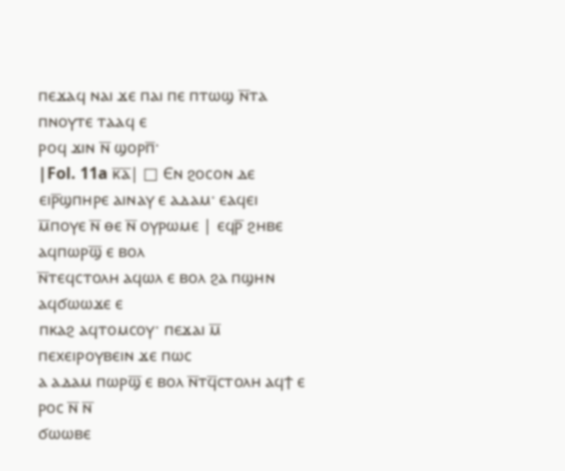ⲡⲉϫⲁϥ ⲛⲁⲓ ϫⲉ ⲡⲁⲓ ⲡⲉ ⲡⲧⲱϣ ⲛ̅ⲧⲁ ⲡⲛⲟⲩⲧⲉ ⲧⲁⲁϥ ⲉ
ⲣⲟϥ ϫⲓⲛ ⲛ̅ ϣⲟⲣⲡ̅·
|Fol. 11a ⲕ̅ⲁ̅| □ Ⲉⲛ ϩⲟⲥⲟⲛ ⲇⲉ ⲉⲓⲣ̅ϣⲡⲏⲣⲉ ⲁⲓⲛⲁⲩ ⲉ ⲁⲇⲁⲙ· ⲉⲁϥⲉⲓ
ⲙ̅ⲡⲟⲩⲉ ⲛ̅ ⲑⲉ ⲛ̅ ⲟⲩⲣⲱⲙⲉ | ⲉϥⲣ̅ ϩⲏⲃⲉ ⲁϥⲡⲱⲣϣ̅ ⲉ ⲃⲟⲗ
ⲛ̅ⲧⲉϥⲥⲧⲟⲗⲏ ⲁϥⲱⲗ ⲉ ⲃⲟⲗ ϩⲁ ⲡϣⲏⲛ ⲁϥϭⲱⲱϫⲉ ⲉ
ⲡⲕⲁϩ ⲁϥⲧⲟⲙⲥⲟⲩ· ⲡⲉϫⲁⲓ ⲙ̅ ⲡⲉⲭⲉⲓⲣⲟⲩⲃⲉⲓⲛ ϫⲉ ⲡⲱⲥ
ⲁ ⲁⲇⲁⲙ ⲡⲱⲣϣ̅ ⲉ ⲃⲟⲗ ⲛ̅ⲧϥ̅ⲥⲧⲟⲗⲏ ⲁϥϯ ⲉ ⲣⲟⲥ ⲛ̅ ⲛ̅
ϭⲱⲱⲃⲉ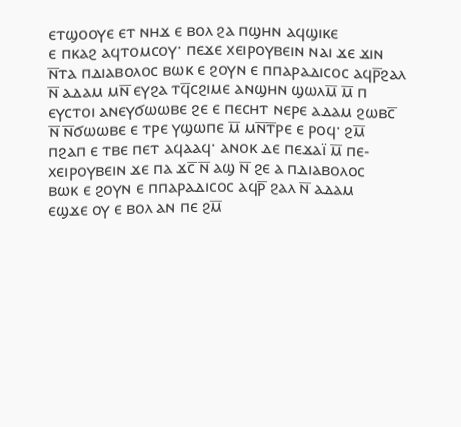ⲉⲧϣⲟⲟⲩⲉ ⲉⲧ ⲛⲏϫ ⲉ ⲃⲟⲗ ϩⲁ ⲡϣⲏⲛ ⲁϥϣⲓⲕⲉ
ⲉ ⲡⲕⲁϩ ⲁϥⲧⲟⲙⲥⲟⲩ· ⲡⲉϫⲉ ⲭⲉⲓⲣⲟⲩⲃⲉⲓⲛ ⲛⲁⲓ ϫⲉ ϫⲓⲛ
ⲛ̅ⲧⲁ ⲡⲇⲓⲁⲃⲟⲗⲟⲥ ⲃⲱⲕ ⲉ ϩⲟⲩⲛ ⲉ ⲡⲡⲁⲣⲁⲇⲓⲥⲟⲥ ⲁϥⲣ̅ϩⲁⲗ
ⲛ̅ ⲁⲇⲁⲙ ⲙⲛ̅ ⲉⲩϩⲁ ⲧϥ̅ⲥϩⲓⲙⲉ ⲁⲛϣⲏⲛ ϣⲱⲗⲙ̅ ⲙ̅ ⲡ
ⲉⲩⲥⲧⲟⲓ ⲁⲛⲉⲩϭⲱⲱⲃⲉ ϩⲉ ⲉ ⲡⲉⲥⲏⲧ ⲛⲉⲣⲉ ⲁⲇⲁⲙ ϩⲱⲃⲥ̅
ⲛ̅ ⲛ̅ϭⲱⲱⲃⲉ ⲉ ⲧⲣⲉ ⲩϣⲱⲡⲉ ⲙ̅ ⲙⲛ̅ⲧ̅ⲣⲉ ⲉ ⲣⲟϥ· ϩⲙ̅
ⲡϩⲁⲡ ⲉ ⲧⲃⲉ ⲡⲉⲧ ⲁϥⲁⲁϥ· ⲁⲛⲟⲕ ⲇⲉ ⲡⲉϫⲁⲓ̈ ⲙ̅ ⲡⲉ‐
ⲭⲉⲓⲣⲟⲩⲃⲉⲓⲛ ϫⲉ ⲡⲁ ϫⲥ̅ ⲛ̅ ⲁϣ ⲛ̅ ϩⲉ ⲁ ⲡⲇⲓⲁⲃⲟⲗⲟⲥ
ⲃⲱⲕ ⲉ ϩⲟⲩⲛ ⲉ ⲡⲡⲁⲣⲁⲇⲓⲥⲟⲥ ⲁϥⲣ̅ ϩⲁⲗ ⲛ̅ ⲁⲇⲁⲙ
ⲉϣϫⲉ ⲟⲩ ⲉ ⲃⲟⲗ ⲁⲛ ⲡⲉ ϩⲙ̅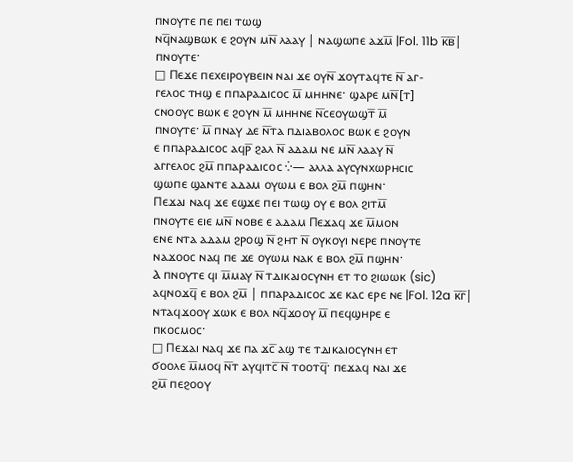ⲡⲛⲟⲩⲧⲉ ⲡⲉ ⲡⲉⲓ ⲧⲱϣ
ⲛϥ̅ⲛⲁϣⲃⲱⲕ ⲉ ϩⲟⲩⲛ ⲙⲛ̅ ⲗⲁⲁⲩ | ⲛⲁϣⲱⲡⲉ ⲁϫⲙ̅ |Fol. 11b ⲕ̅ⲃ̅|
ⲡⲛⲟⲩⲧⲉ·
□ Ⲡⲉϫⲉ ⲡⲉⲭⲉⲓⲣⲟⲩⲃⲉⲓⲛ ⲛⲁⲓ ϫⲉ ⲟⲩⲛ̅ ϫⲟⲩⲧⲁϥⲧⲉ ⲛ̅ ⲁⲅ‐
ⲅⲉⲗⲟⲥ ⲧⲏϣ ⲉ ⲡⲡⲁⲣⲁⲇⲓⲥⲟⲥ ⲙ̅ ⲙⲏⲏⲛⲉ· ϣⲁⲣⲉ ⲙⲛ̅[ⲧ]
ⲥⲛⲟⲟⲩⲥ ⲃⲱⲕ ⲉ ϩⲟⲩⲛ ⲙ̅ ⲙⲏⲏⲛⲉ ⲛ̅ⲥⲉⲟⲩⲱϣⲧ̅ ⲙ̅
ⲡⲛⲟⲩⲧⲉ· ⲙ̅ ⲡⲛⲁⲩ ⲇⲉ ⲛ̅ⲧⲁ ⲡⲇⲓⲁⲃⲟⲗⲟⲥ ⲃⲱⲕ ⲉ ϩⲟⲩⲛ
ⲉ ⲡⲡⲁⲣⲁⲇⲓⲥⲟⲥ ⲁϥⲣ̅ ϩⲁⲗ ⲛ̅ ⲁⲇⲁⲙ ⲛⲉ ⲙⲛ̅ ⲗⲁⲁⲩ ⲛ̅
ⲁⲅⲅⲉⲗⲟⲥ ϩⲙ̅ ⲡⲡⲁⲣⲁⲇⲓⲥⲟⲥ ⁛— ⲁⲗⲗⲁ ⲁⲩⲥⲩⲛⲭⲱⲣⲏⲥⲓⲥ
ϣⲱⲡⲉ ϣⲁⲛⲧⲉ ⲁⲇⲁⲙ ⲟⲩⲱⲙ ⲉ ⲃⲟⲗ ϩⲙ̅ ⲡϣⲏⲛ·
Ⲡⲉϫⲁⲓ ⲛⲁϥ ϫⲉ ⲉϣϫⲉ ⲡⲉⲓ ⲧⲱϣ ⲟⲩ ⲉ ⲃⲟⲗ ϩⲓⲧⲙ̅
ⲡⲛⲟⲩⲧⲉ ⲉⲓⲉ ⲙⲛ̅ ⲛⲟⲃⲉ ⲉ ⲁⲇⲁⲙ Ⲡⲉϫⲁϥ ϫⲉ ⲙ̅ⲙⲟⲛ
ⲉⲛⲉ ⲛⲧⲁ ⲁⲇⲁⲙ ϩⲣⲟϣ ⲛ̅ ϩⲏⲧ ⲛ̅ ⲟⲩⲕⲟⲩⲓ ⲛⲉⲣⲉ ⲡⲛⲟⲩⲧⲉ
ⲛⲁϫⲟⲟⲥ ⲛⲁϥ ⲡⲉ ϫⲉ ⲟⲩⲱⲙ ⲛⲁⲕ ⲉ ⲃⲟⲗ ϩⲙ̅ ⲡϣⲏⲛ·
Ⲁ ⲡⲛⲟⲩⲧⲉ ϥⲓ ⲙ̅ⲙⲁⲩ ⲛ̅ ⲧⲇⲓⲕⲁⲓⲟⲥⲩⲛⲏ ⲉⲧ ⲧⲟ ϩⲓⲱⲱⲕ (sic)
ⲁϥⲛⲟϫϥ̅ ⲉ ⲃⲟⲗ ϩⲙ̅ | ⲡⲡⲁⲣⲁⲇⲓⲥⲟⲥ ϫⲉ ⲕⲁⲥ ⲉⲣⲉ ⲛⲉ |Fol. 12a ⲕ̅ⲅ̅|
ⲛⲧⲁϥϫⲟⲟⲩ ϫⲱⲕ ⲉ ⲃⲟⲗ ⲛϥ̅ϫⲟⲟⲩ ⲙ̅ ⲡⲉϥϣⲏⲣⲉ ⲉ
ⲡⲕⲟⲥⲙⲟⲥ·
□ Ⲡⲉϫⲁⲓ ⲛⲁϥ ϫⲉ ⲡⲁ ϫⲥ̅ ⲁϣ ⲧⲉ ⲧⲇⲓⲕⲁⲓⲟⲥⲩⲛⲏ ⲉⲧ
ϭⲟⲟⲗⲉ ⲙ̅ⲙⲟϥ ⲛ̅ⲧ ⲁⲩϥⲓⲧⲥ̅ ⲛ̅ ⲧⲟⲟⲧϥ̅· ⲡⲉϫⲁϥ ⲛⲁⲓ ϫⲉ
ϩⲙ̅ ⲡⲉϩⲟⲟⲩ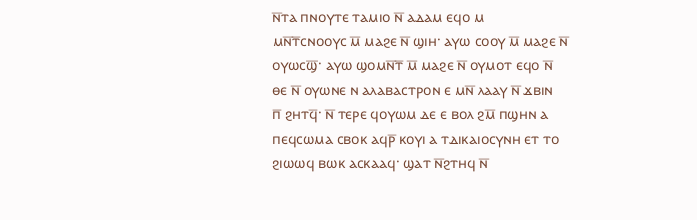ⲛ̅ⲧⲁ ⲡⲛⲟⲩⲧⲉ ⲧⲁⲙⲓⲟ ⲛ̅ ⲁⲇⲁⲙ ⲉϥⲟ ⲙ
ⲙⲛ̅ⲧ̅ⲥⲛⲟⲟⲩⲥ ⲙ̅ ⲙⲁϩⲉ ⲛ̅ ϣⲓⲏ· ⲁⲩⲱ ⲥⲟⲟⲩ ⲙ̅ ⲙⲁϩⲉ ⲛ̅
ⲟⲩⲱⲥϣ̅· ⲁⲩⲱ ϣⲟⲙⲛ̅ⲧ̅ ⲙ̅ ⲙⲁϩⲉ ⲛ̅ ⲟⲩⲙⲟⲧ ⲉϥⲟ ⲛ̅
ⲑⲉ ⲛ̅ ⲟⲩⲱⲛⲉ ⲛ ⲁⲗⲁⲃⲁⲥⲧⲣⲟⲛ ⲉ ⲙⲛ̅ ⲗⲁⲁⲩ ⲛ̅ ϫⲃⲓⲛ
ⲡ̅ ϩⲏⲧϥ̅· ⲛ̅ ⲧⲉⲣⲉ ϥⲟⲩⲱⲙ ⲇⲉ ⲉ ⲃⲟⲗ ϩⲙ̅ ⲡϣⲏⲛ ⲁ
ⲡⲉϥⲥⲱⲙⲁ ⲥⲃⲟⲕ ⲁϥⲣ̅ ⲕⲟⲩⲓ ⲁ ⲧⲇⲓⲕⲁⲓⲟⲥⲩⲛⲏ ⲉⲧ ⲧⲟ
ϩⲓⲱⲱϥ ⲃⲱⲕ ⲁⲥⲕⲁⲁϥ· ϣⲁⲧ ⲛ̅ϩⲧⲏϥ ⲛ̅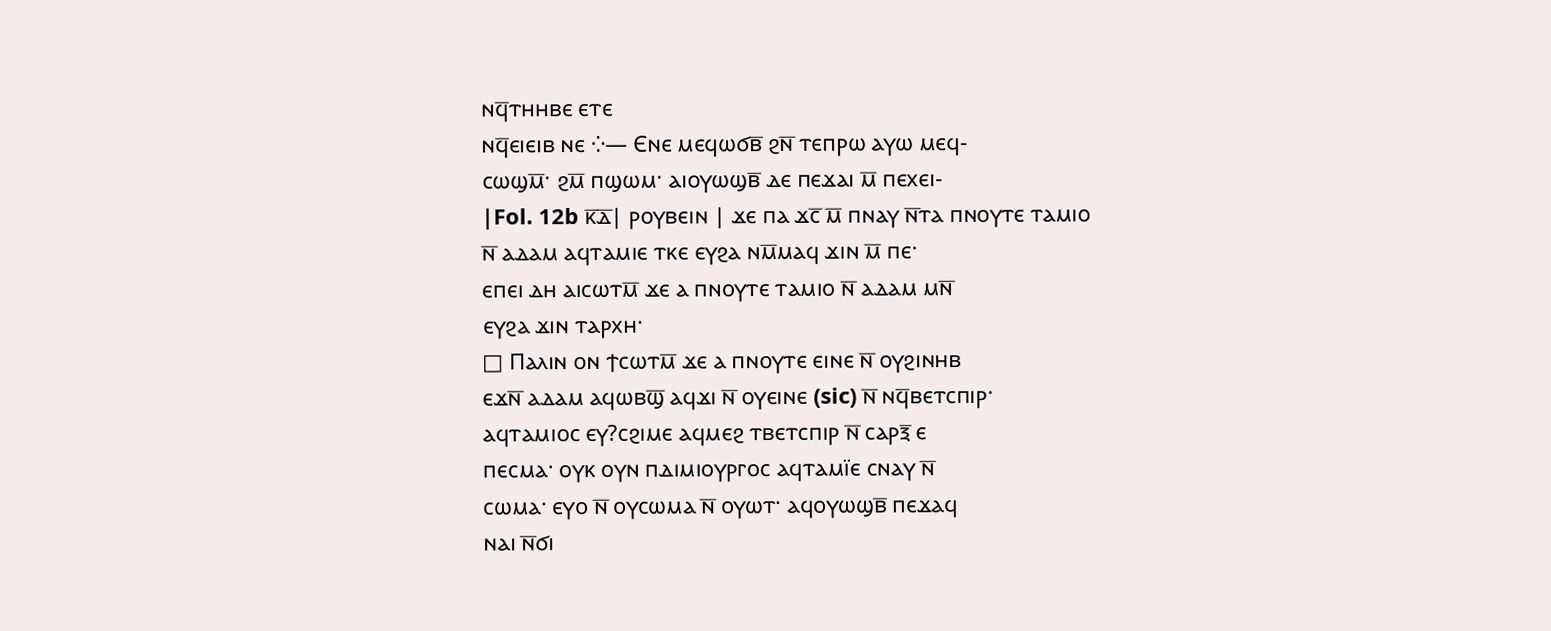ⲛϥ̅ⲧⲏⲏⲃⲉ ⲉⲧⲉ
ⲛϥ̅ⲉⲓⲉⲓⲃ ⲛⲉ ⁛— Ⲉⲛⲉ ⲙⲉϥⲱϭⲃ̅ ϩⲛ̅ ⲧⲉⲡⲣⲱ ⲁⲩⲱ ⲙⲉϥ‐
ⲥⲱϣⲙ̅· ϩⲙ̅ ⲡϣⲱⲙ· ⲁⲓⲟⲩⲱϣⲃ̅ ⲇⲉ ⲡⲉϫⲁⲓ ⲙ̅ ⲡⲉⲭⲉⲓ‐
|Fol. 12b ⲕ̅ⲇ̅| ⲣⲟⲩⲃⲉⲓⲛ | ϫⲉ ⲡⲁ ϫⲥ̅ ⲙ̅ ⲡⲛⲁⲩ ⲛ̅ⲧⲁ ⲡⲛⲟⲩⲧⲉ ⲧⲁⲙⲓⲟ
ⲛ̅ ⲁⲇⲁⲙ ⲁϥⲧⲁⲙⲓⲉ ⲧⲕⲉ ⲉⲩϩⲁ ⲛⲙ̅ⲙⲁϥ ϫⲓⲛ ⲙ̅ ⲡⲉ·
ⲉⲡⲉⲓ ⲇⲏ ⲁⲓⲥⲱⲧⲙ̅ ϫⲉ ⲁ ⲡⲛⲟⲩⲧⲉ ⲧⲁⲙⲓⲟ ⲛ̅ ⲁⲇⲁⲙ ⲙⲛ̅
ⲉⲩϩⲁ ϫⲓⲛ ⲧⲁⲣⲭⲏ·
□ Ⲡⲁⲗⲓⲛ ⲟⲛ ϯⲥⲱⲧⲙ̅ ϫⲉ ⲁ ⲡⲛⲟⲩⲧⲉ ⲉⲓⲛⲉ ⲛ̅ ⲟⲩϩⲓⲛⲏⲃ
ⲉϫⲛ̅ ⲁⲇⲁⲙ ⲁϥⲱⲃϣ̅ ⲁϥϫⲓ ⲛ̅ ⲟⲩⲉⲓⲛⲉ (sic) ⲛ̅ ⲛϥ̅ⲃⲉⲧⲥⲡⲓⲣ·
ⲁϥⲧⲁⲙⲓⲟⲥ ⲉⲩ?ⲥϩⲓⲙⲉ ⲁϥⲙⲉϩ ⲧⲃⲉⲧⲥⲡⲓⲣ ⲛ̅ ⲥⲁⲣⲝ̅ ⲉ
ⲡⲉⲥⲙⲁ· ⲟⲩⲕ ⲟⲩⲛ ⲡⲇⲓⲙⲓⲟⲩⲣⲅⲟⲥ ⲁϥⲧⲁⲙⲓ̈ⲉ ⲥⲛⲁⲩ ⲛ̅
ⲥⲱⲙⲁ· ⲉⲩⲟ ⲛ̅ ⲟⲩⲥⲱⲙⲁ ⲛ̅ ⲟⲩⲱⲧ· ⲁϥⲟⲩⲱϣⲃ̅ ⲡⲉϫⲁϥ
ⲛⲁⲓ ⲛ̅ϭⲓ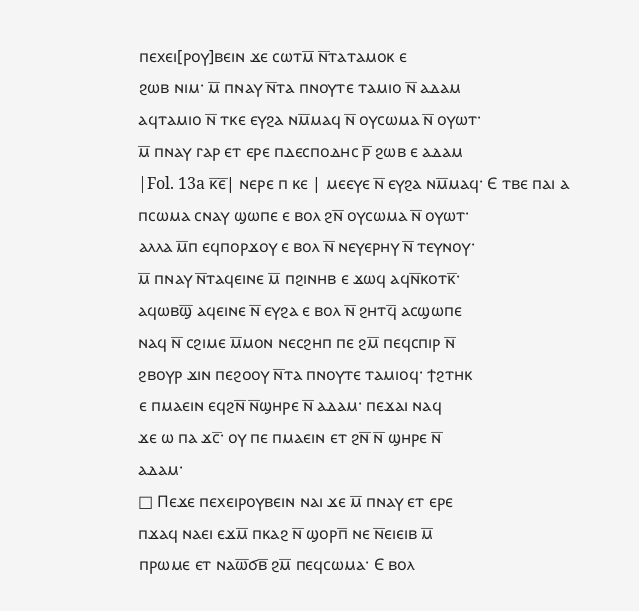ⲡⲉⲭⲉⲓ[ⲣⲟⲩ]ⲃⲉⲓⲛ ϫⲉ ⲥⲱⲧⲙ̅ ⲛ̅ⲧⲁⲧⲁⲙⲟⲕ ⲉ
ϩⲱⲃ ⲛⲓⲙ· ⲙ̅ ⲡⲛⲁⲩ ⲛ̅ⲧⲁ ⲡⲛⲟⲩⲧⲉ ⲧⲁⲙⲓⲟ ⲛ̅ ⲁⲇⲁⲙ
ⲁϥⲧⲁⲙⲓⲟ ⲛ̅ ⲧⲕⲉ ⲉⲩϩⲁ ⲛⲙ̅ⲙⲁϥ ⲛ̅ ⲟⲩⲥⲱⲙⲁ ⲛ̅ ⲟⲩⲱⲧ·
ⲙ̅ ⲡⲛⲁⲩ ⲅⲁⲣ ⲉⲧ ⲉⲣⲉ ⲡⲇⲉⲥⲡⲟⲇⲏⲥ ⲣ̅ ϩⲱⲃ ⲉ ⲁⲇⲁⲙ
|Fol. 13a ⲕ̅ⲉ̅| ⲛⲉⲣⲉ ⲡ ⲕⲉ | ⲙⲉⲉⲩⲉ ⲛ̅ ⲉⲩϩⲁ ⲛⲙ̅ⲙⲁϥ· Ⲉ ⲧⲃⲉ ⲡⲁⲓ ⲁ
ⲡⲥⲱⲙⲁ ⲥⲛⲁⲩ ϣⲱⲡⲉ ⲉ ⲃⲟⲗ ϩⲛ̅ ⲟⲩⲥⲱⲙⲁ ⲛ̅ ⲟⲩⲱⲧ·
ⲁⲗⲗⲁ ⲙ̅ⲡ ⲉϥⲡⲟⲣϫⲟⲩ ⲉ ⲃⲟⲗ ⲛ̅ ⲛⲉⲩⲉⲣⲏⲩ ⲛ̅ ⲧⲉⲩⲛⲟⲩ·
ⲙ̅ ⲡⲛⲁⲩ ⲛ̅ⲧⲁϥⲉⲓⲛⲉ ⲙ̅ ⲡϩⲓⲛⲏⲃ ⲉ ϫⲱϥ ⲁϥⲛ̅ⲕⲟⲧⲕ̅·
ⲁϥⲱⲃϣ̅ ⲁϥⲉⲓⲛⲉ ⲛ̅ ⲉⲩϩⲁ ⲉ ⲃⲟⲗ ⲛ̅ ϩⲏⲧϥ̅ ⲁⲥϣⲱⲡⲉ
ⲛⲁϥ ⲛ̅ ⲥϩⲓⲙⲉ ⲙ̅ⲙⲟⲛ ⲛⲉⲥϩⲏⲡ ⲡⲉ ϩⲙ̅ ⲡⲉϥⲥⲡⲓⲣ ⲛ̅
ϩⲃⲟⲩⲣ ϫⲓⲛ ⲡⲉϩⲟⲟⲩ ⲛ̅ⲧⲁ ⲡⲛⲟⲩⲧⲉ ⲧⲁⲙⲓⲟϥ· ϯϩⲧⲏⲕ
ⲉ ⲡⲙⲁⲉⲓⲛ ⲉϥϩⲛ̅ ⲛ̅ϣⲏⲣⲉ ⲛ̅ ⲁⲇⲁⲙ· ⲡⲉϫⲁⲓ ⲛⲁϥ
ϫⲉ ⲱ ⲡⲁ ϫⲥ̅· ⲟⲩ ⲡⲉ ⲡⲙⲁⲉⲓⲛ ⲉⲧ ϩⲛ̅ ⲛ̅ ϣⲏⲣⲉ ⲛ̅
ⲁⲇⲁⲙ·
□ Ⲡⲉϫⲉ ⲡⲉⲭⲉⲓⲣⲟⲩⲃⲉⲓⲛ ⲛⲁⲓ ϫⲉ ⲙ̅ ⲡⲛⲁⲩ ⲉⲧ ⲉⲣⲉ
ⲡϫⲁϥ ⲛⲁⲉⲓ ⲉϫⲙ̅ ⲡⲕⲁϩ ⲛ̅ ϣⲟⲣⲡ̅ ⲛⲉ ⲛ̅ⲉⲓⲉⲓⲃ ⲙ̅
ⲡⲣⲱⲙⲉ ⲉⲧ ⲛⲁⲱ̅ϭⲃ̅ ϩⲙ̅ ⲡⲉϥⲥⲱⲙⲁ· Ⲉ ⲃⲟⲗ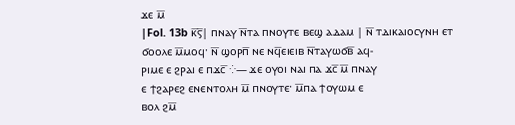ϫⲉ ⲙ̅
|Fol. 13b ⲕ̅ⲋ̅| ⲡⲛⲁⲩ ⲛ̅ⲧⲁ ⲡⲛⲟⲩⲧⲉ ⲃⲉϣ ⲁⲇⲁⲙ | ⲛ̅ ⲧⲇⲓⲕⲁⲓⲟⲥⲩⲛⲏ ⲉⲧ
ϭⲟⲟⲗⲉ ⲙ̅ⲙⲟϥ· ⲛ̅ ϣⲟⲣⲡ̅ ⲛⲉ ⲛϥ̅ⲉⲓⲉⲓⲃ ⲛ̅ⲧⲁⲩⲱϭⲃ̅ ⲁϥ‐
ⲣⲓⲙⲉ ⲉ ϩⲣⲁⲓ ⲉ ⲡϫⲥ̅ ⁛— ϫⲉ ⲟⲩⲟⲓ ⲛⲁⲓ ⲡⲁ ϫⲥ̅ ⲙ̅ ⲡⲛⲁⲩ
ⲉ ϯϩⲁⲣⲉϩ ⲉⲛⲉⲛⲧⲟⲗⲏ ⲙ̅ ⲡⲛⲟⲩⲧⲉ· ⲙ̅ⲡⲁ ϯⲟⲩⲱⲙ ⲉ
ⲃⲟⲗ ϩⲙ̅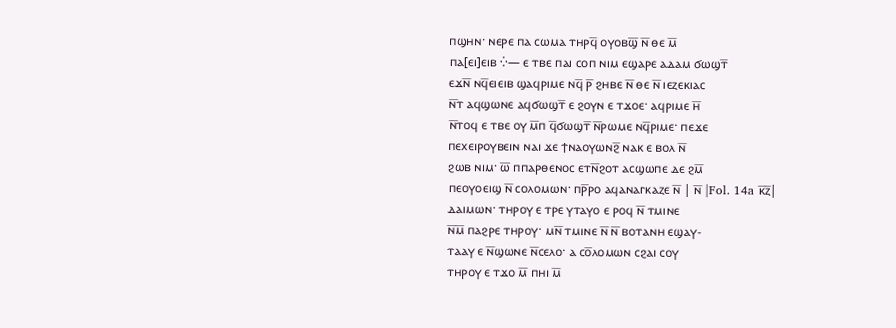ⲡϣⲏⲛ· ⲛⲉⲣⲉ ⲡⲁ ⲥⲱⲙⲁ ⲧⲏⲣϥ̅ ⲟⲩⲟⲃϣ̅ ⲛ̅ ⲑⲉ ⲙ̅
ⲡⲁ[ⲉⲓ]ⲉⲓⲃ ⁛— ⲉ ⲧⲃⲉ ⲡⲁⲓ ⲥⲟⲡ ⲛⲓⲙ ⲉϣⲁⲣⲉ ⲁⲇⲁⲙ ϭⲱϣⲧ̅
ⲉϫⲛ̅ ⲛϥ̅ⲉⲓⲉⲓⲃ ϣⲁϥⲣⲓⲙⲉ ⲛϥ̅ ⲣ̅ ϩⲏⲃⲉ ⲛ̅ ⲑⲉ ⲛ̅ ⲓⲉⲍⲉⲕⲓⲁⲥ
ⲛ̅ⲧ ⲁϥϣⲱⲛⲉ ⲁϥϭⲱϣⲧ̅ ⲉ ϩⲟⲩⲛ ⲉ ⲧϫⲟⲉ· ⲁϥⲣⲓⲙⲉ ⲏ̅
ⲛ̅ⲧⲟϥ ⲉ ⲧⲃⲉ ⲟⲩ ⲙ̅ⲡ ϥ̅ϭⲱϣⲧ̅ ⲛ̅ⲣⲱⲙⲉ ⲛϥ̅ⲣⲓⲙⲉ· ⲡⲉϫⲉ
ⲡⲉⲭⲉⲓⲣⲟⲩⲃⲉⲓⲛ ⲛⲁⲓ ϫⲉ ϯⲛⲁⲟⲩⲱⲛϩ̅ ⲛⲁⲕ ⲉ ⲃⲟⲗ ⲛ̅
ϩⲱⲃ ⲛⲓⲙ· ⲱ̅ ⲡⲡⲁⲣⲑⲉⲛⲟⲥ ⲉⲧⲛ̅ϩⲟⲧ ⲁⲥϣⲱⲡⲉ ⲇⲉ ϩⲙ̅
ⲡⲉⲟⲩⲟⲉⲓϣ ⲛ̅ ⲥⲟⲗⲟⲙⲱⲛ· ⲡⲣ̅ⲣⲟ ⲁϥⲁⲛⲁⲅⲕⲁⲍⲉ ⲛ̅ | ⲛ̅ |Fol. 14a ⲕ̅ⲍ̅|
ⲇⲁⲓⲙⲱⲛ· ⲧⲏⲣⲟⲩ ⲉ ⲧⲣⲉ ⲩⲧⲁⲩⲟ ⲉ ⲣⲟϥ ⲛ̅ ⲧⲙⲓⲛⲉ
ⲛ̅ⲙ̅ ⲡⲁϩⲣⲉ ⲧⲏⲣⲟⲩ· ⲙⲛ̅ ⲧⲙⲓⲛⲉ ⲛ̅ ⲛ̅ ⲃⲟⲧⲁⲛⲏ ⲉϣⲁⲩ‐
ⲧⲁⲁⲩ ⲉ ⲛ̅ϣⲱⲛⲉ ⲛ̅ⲥⲉⲗⲟ· ⲁ ⲥⲟ̅ⲗⲟⲙⲱⲛ ⲥϩⲁⲓ ⲥⲟⲩ
ⲧⲏⲣⲟⲩ ⲉ ⲧϫⲟ ⲙ̅ ⲡⲏⲓ ⲙ̅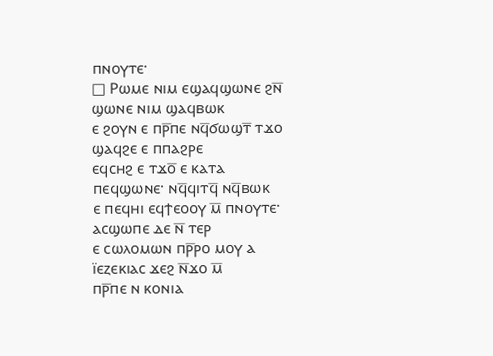ⲡⲛⲟⲩⲧⲉ·
□ Ⲣⲱⲙⲉ ⲛⲓⲙ ⲉϣⲁϥϣⲱⲛⲉ ϩⲛ̅ ϣⲱⲛⲉ ⲛⲓⲙ ϣⲁϥⲃⲱⲕ
ⲉ ϩⲟⲩⲛ ⲉ ⲡⲣ̅ⲡⲉ ⲛϥ̅ϭⲱϣⲧ̅ ⲧϫⲟ ϣⲁϥϩⲉ ⲉ ⲡⲡⲁϩⲣⲉ
ⲉϥⲥⲏϩ ⲉ ⲧϫⲟ̅ ⲉ ⲕⲁⲧⲁ ⲡⲉϥϣⲱⲛⲉ· ⲛϥ̅ϥⲓⲧϥ̅ ⲛϥ̅ⲃⲱⲕ
ⲉ ⲡⲉϥⲏⲓ ⲉϥϯⲉⲟⲟⲩ ⲙ̅ ⲡⲛⲟⲩⲧⲉ· ⲁⲥϣⲱⲡⲉ ⲇⲉ ⲛ̅ ⲧⲉⲣ
ⲉ ⲥⲱⲗⲟⲙⲱⲛ ⲡⲣ̅ⲣⲟ ⲙⲟⲩ ⲁ ⲓ̈ⲉⲍⲉⲕⲓⲁⲥ ϫⲉϩ ⲛ̅ϫⲟ ⲙ̅
ⲡⲣ̅ⲡⲉ ⲛ ⲕⲟⲛⲓⲁ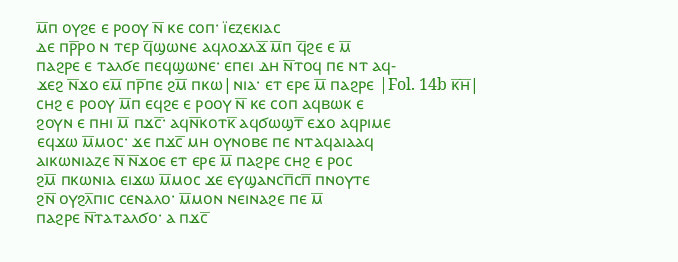ⲙ̅ⲡ ⲟⲩϩⲉ ⲉ ⲣⲟⲟⲩ ⲛ̅ ⲕⲉ ⲥⲟⲡ· ⲓ̈ⲉⲍⲉⲕⲓⲁⲥ
ⲇⲉ ⲡⲣ̅ⲣⲟ ⲛ ⲧⲉⲣ ϥ̅ϣⲱⲛⲉ ⲁϥⲗⲟϫⲗϫ̅ ⲙ̅ⲡ ϥ̅ϩⲉ ⲉ ⲙ̅
ⲡⲁϩⲣⲉ ⲉ ⲧⲁⲗϭⲉ ⲡⲉϥϣⲱⲛⲉ· ⲉⲡⲉⲓ ⲇⲏ ⲛ̅ⲧⲟϥ ⲡⲉ ⲛⲧ ⲁϥ‐
ϫⲉϩ ⲛ̅ϫⲟ ⲉⲙ̅ ⲡⲣ̅ⲡⲉ ϩⲙ̅ ⲡⲕⲱ|ⲛⲓⲁ· ⲉⲧ ⲉⲣⲉ ⲙ̅ ⲡⲁϩⲣⲉ |Fol. 14b ⲕ̅ⲏ̅|
ⲥⲏϩ ⲉ ⲣⲟⲟⲩ ⲙ̅ⲡ ⲉϥϩⲉ ⲉ ⲣⲟⲟⲩ ⲛ̅ ⲕⲉ ⲥⲟⲡ ⲁϥⲃⲱⲕ ⲉ
ϩⲟⲩⲛ ⲉ ⲡⲏⲓ ⲙ̅ ⲡϫⲥ̅· ⲁϥⲛ̅ⲕⲟⲧⲕ̅ ⲁϥϭⲱϣⲧ̅ ⲉϫⲟ ⲁϥⲣⲓⲙⲉ
ⲉϥϫⲱ ⲙ̅ⲙⲟⲥ· ϫⲉ ⲡϫⲥ̅ ⲙⲏ ⲟⲩⲛⲟⲃⲉ ⲡⲉ ⲛⲧⲁϥⲁⲓⲁⲁϥ
ⲁⲓⲕⲱⲛⲓⲁⲍⲉ ⲛ̅ ⲛ̅ϫⲟⲉ ⲉⲧ ⲉⲣⲉ ⲙ̅ ⲡⲁϩⲣⲉ ⲥⲏϩ ⲉ ⲣⲟⲥ
ϩⲙ̅ ⲡⲕⲱⲛⲓⲁ ⲉⲓϫⲱ ⲙ̅ⲙⲟⲥ ϫⲉ ⲉⲩϣⲁⲛⲥⲡ̅ⲥⲡ̅ ⲡⲛⲟⲩⲧⲉ
ϩⲛ̅ ⲟⲩϩⲗ̅ⲡⲓⲥ ⲥⲉⲛⲁⲗⲟ· ⲙ̅ⲙⲟⲛ ⲛⲉⲓⲛⲁϩⲉ ⲡⲉ ⲙ̅
ⲡⲁϩⲣⲉ ⲛ̅ⲧⲁⲧⲁⲗϭⲟ· ⲁ ⲡϫⲥ̅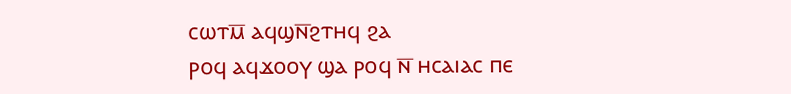ⲥⲱⲧⲙ̅ ⲁϥϣⲛ̅ϩⲧⲏϥ ϩⲁ
ⲣⲟϥ ⲁϥϫⲟⲟⲩ ϣⲁ ⲣⲟϥ ⲛ̅ ⲏⲥⲁⲓⲁⲥ ⲡⲉ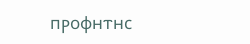ⲡⲣⲟⲫⲏⲧⲏⲥ